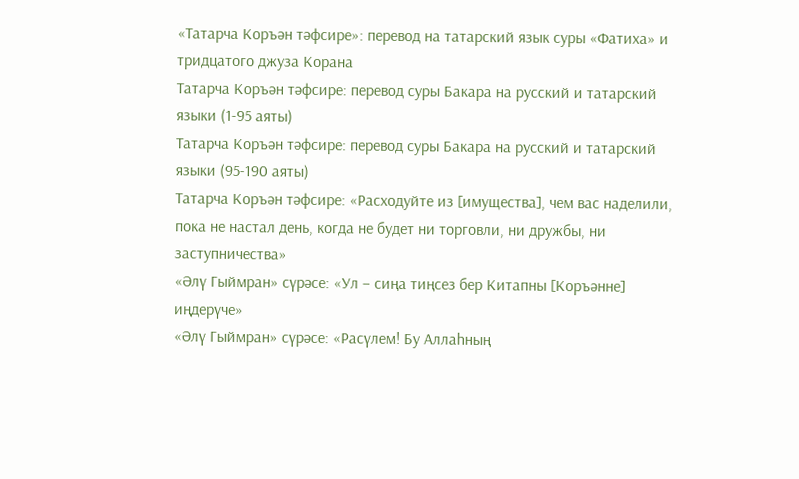«Татарча Коръән тәфсире»: перевод на татарский язык суры «Фатиха» и тридцатого джуза Корана
Татарча Коръән тәфсире: перевод суры Бакара на русский и татарский языки (1-95 аяты)
Татарча Коръән тәфсире: перевод суры Бакара на русский и татарский языки (95-190 аяты)
Татарча Коръән тәфсире: «Расходуйте из [имущества], чем вас наделили, пока не настал день, когда не будет ни торговли, ни дружбы, ни заступничества»
«Әлү Гыймран» сүрәсе: «Ул – сиңа тиңсез бер Китапны [Коръәнне] иңдерүче»
«Әлү Гыймран» сүрәсе: «Расүлем! Бу Аллаһның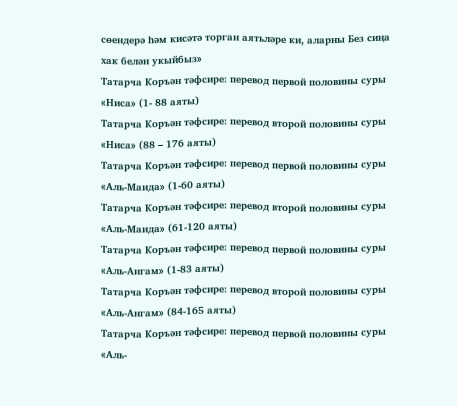сөендерә һәм кисәтә торган аятьләре ки, аларны Без сиңа хак белән укыйбыз»
Татарча Коръән тәфсире: перевод первой половины суры «Ниса» (1- 88 аяты)
Татарча Коръән тәфсире: перевод второй половины суры «Ниса» (88 – 176 аяты)
Татарча Коръән тәфсире: перевод первой половины суры «Аль-Маида» (1-60 аяты)
Татарча Коръән тәфсире: перевод второй половины суры «Аль-Маида» (61-120 аяты)
Татарча Коръән тәфсире: перевод первой половины суры «Аль-Ангам» (1-83 аяты)
Татарча Коръән тәфсире: перевод второй половины суры «Аль-Ангам» (84-165 аяты)
Татарча Коръән тәфсире: перевод первой половины суры «Аль-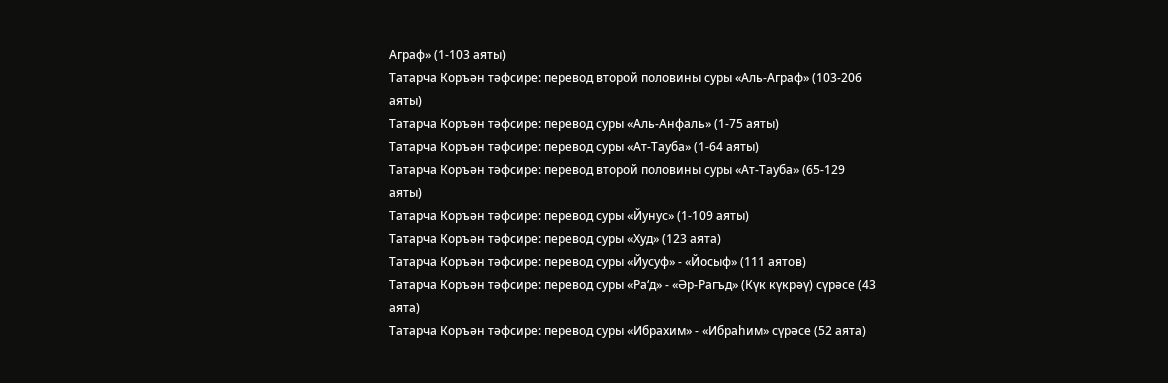Аграф» (1-103 аяты)
Татарча Коръән тәфсире: перевод второй половины суры «Аль-Аграф» (103-206 аяты)
Татарча Коръән тәфсире: перевод суры «Аль-Анфаль» (1-75 аяты)
Татарча Коръән тәфсире: перевод суры «Ат-Тауба» (1-64 аяты)
Татарча Коръән тәфсире: перевод второй половины суры «Ат-Тауба» (65-129 аяты)
Татарча Коръән тәфсире: перевод суры «Йунус» (1-109 аяты)
Татарча Коръән тәфсире: перевод суры «Худ» (123 аята)
Татарча Коръән тәфсире: перевод суры «Йусуф» - «Йосыф» (111 аятов)
Татарча Коръән тәфсире: перевод суры «Ра‘д» - «Әр-Рагъд» (Күк күкрәү) сүрәсе (43 аята)
Татарча Коръән тәфсире: перевод суры «Ибрахим» - «Ибраһим» сүрәсе (52 аята)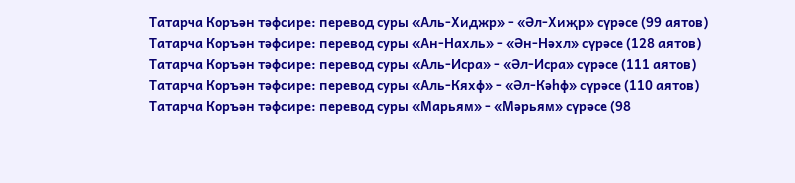Татарча Коръән тәфсире: перевод суры «Аль-Хиджр» - «Әл-Хиҗр» сүрәсе (99 аятов)
Татарча Коръән тәфсире: перевод суры «Ан-Нахль» - «Ән-Нәхл» сүрәсе (128 аятов)
Татарча Коръән тәфсире: перевод суры «Аль-Исра» - «Әл-Исра» сүрәсе (111 аятов)
Татарча Коръән тәфсире: перевод суры «Аль-Кяхф» - «Әл-Кәһф» сүрәсе (110 аятов)
Татарча Коръән тәфсире: перевод суры «Марьям» - «Мәрьям» сүрәсе (98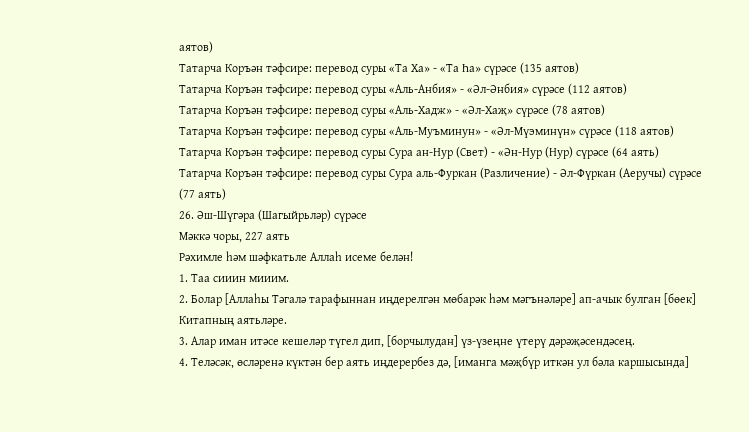аятов)
Татарча Коръән тәфсире: перевод суры «Та Ха» - «Та Һа» сүрәсе (135 аятов)
Татарча Коръән тәфсире: перевод суры «Аль-Анбия» - «Әл-Әнбия» сүрәсе (112 аятов)
Татарча Коръән тәфсире: перевод суры «Аль-Хадж» - «Әл-Хаҗ» сүрәсе (78 аятов)
Татарча Коръән тәфсире: перевод суры «Аль-Муъминун» - «Әл-Мүэминүн» сүрәсе (118 аятов)
Татарча Коръән тәфсире: перевод суры Сура ан-Нур (Свет) - «Ән-Нур (Нур) сүрәсе (64 аять)
Татарча Коръән тәфсире: перевод суры Сура аль-Фуркан (Различение) - Әл-Фүркан (Аеручы) сүрәсе (77 аять)
26. Әш-Шүгәра (Шагыйрьләр) сүрәсе
Мәккә чоры, 227 аять
Рәхимле һәм шәфкатьле Аллаһ исеме белән!
1. Таа сииин мииим.
2. Болар [Аллаһы Тәгалә тарафыннан иңдерелгән мөбарәк һәм мәгънәләре] ап-ачык булган [бөек] Китапның аятьләре.
3. Алар иман итәсе кешеләр түгел дип, [борчылудан] үз-үзеңне үтерү дәрәҗәсендәсең.
4. Теләсәк, өсләренә күктән бер аять иңдерербез дә, [иманга мәҗбүр иткән ул бәла каршысында]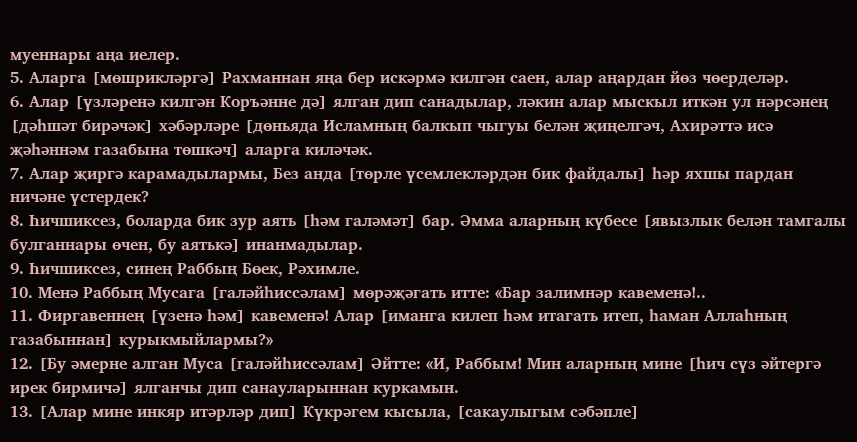муеннары аңа иелер.
5. Аларга [мөшрикләргә] Рахманнан яңа бер искәрмә килгән саен, алар аңардан йөз чөерделәр.
6. Алар [үзләренә килгән Коръәнне дә] ялган дип санадылар, ләкин алар мыскыл иткән ул нәрсәнең [дәһшәт бирәчәк] хәбәрләре [дөньяда Исламның балкып чыгуы белән җиңелгәч, Ахирәттә исә җәһәннәм газабына төшкәч] аларга киләчәк.
7. Алар җиргә карамадылармы, Без анда [төрле үсемлекләрдән бик файдалы] һәр яхшы пардан ничәне үстердек?
8. Һичшиксез, боларда бик зур аять [һәм галәмәт] бар. Әмма аларның күбесе [явызлык белән тамгалы булганнары өчен, бу аятькә] инанмадылар.
9. Һичшиксез, синең Раббың Бөек, Рәхимле.
10. Менә Раббың Мусага [галәйһиссәлам] мөрәҗәгать итте: «Бар залимнәр кавеменә!..
11. Фиргавеннең [үзенә һәм] кавеменә! Алар [иманга килеп һәм итагать итеп, һаман Аллаһның газабыннан] курыкмыйлармы?»
12. [Бу әмерне алган Муса [галәйһиссәлам] Әйтте: «И, Раббым! Мин аларның мине [һич сүз әйтергә ирек бирмичә] ялганчы дип санауларыннан куркамын.
13. [Алар мине инкяр итәрләр дип] Күкрәгем кысыла, [сакаулыгым сәбәпле]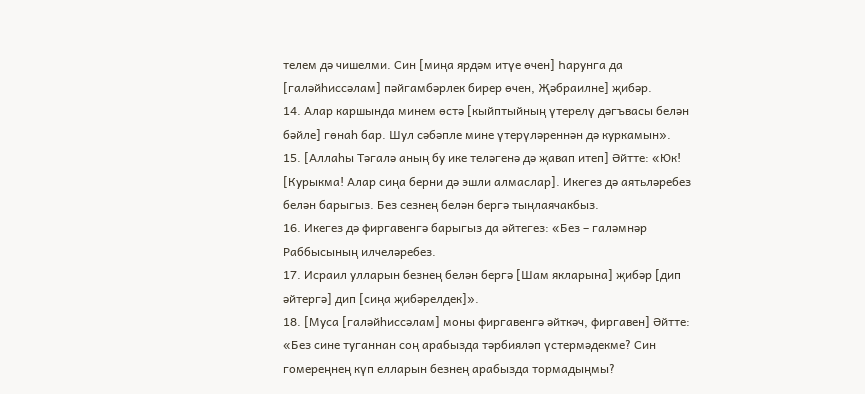телем дә чишелми. Син [миңа ярдәм итүе өчен] Һарунга да [галәйһиссәлам] пәйгамбәрлек бирер өчен, Җәбраилне] җибәр.
14. Алар каршында минем өстә [кыйптыйның үтерелү дәгъвасы белән бәйле] гөнаһ бар. Шул сәбәпле мине үтерүләреннән дә куркамын».
15. [Аллаһы Тәгалә аның бу ике теләгенә дә җавап итеп] Әйтте: «Юк! [Курыкма! Алар сиңа берни дә эшли алмаслар]. Икегез дә аятьләребез белән барыгыз. Без сезнең белән бергә тыңлаячакбыз.
16. Икегез дә фиргавенгә барыгыз да әйтегез: «Без – галәмнәр Раббысының илчеләребез.
17. Исраил улларын безнең белән бергә [Шам якларына] җибәр [дип әйтергә] дип [сиңа җибәрелдек]».
18. [Муса [галәйһиссәлам] моны фиргавенгә әйткәч, фиргавен] Әйтте: «Без сине туганнан соң арабызда тәрбияләп үстермәдекме? Син гомереңнең күп елларын безнең арабызда тормадыңмы?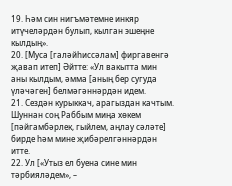19. Һәм син нигъмәтемне инкяр итүчеләрдән булып, кылган эшеңне кылдың».
20. [Муса [галәйһиссәлам] фиргавенгә җавап итеп] Әйтте: «Ул вакытта мин аны кылдым, әмма [аның бер сугуда үләчәген] белмәгәннәрдән идем.
21. Сездән курыккач, арагыздан качтым. Шуннан соң Раббым миңа хөкем [пәйгамбәрлек, гыйлем, аңлау сәләте] бирде һәм мине җибәрелгәннәрдән итте.
22. Ул [«Утыз ел буена сине мин тәрбияләдем», –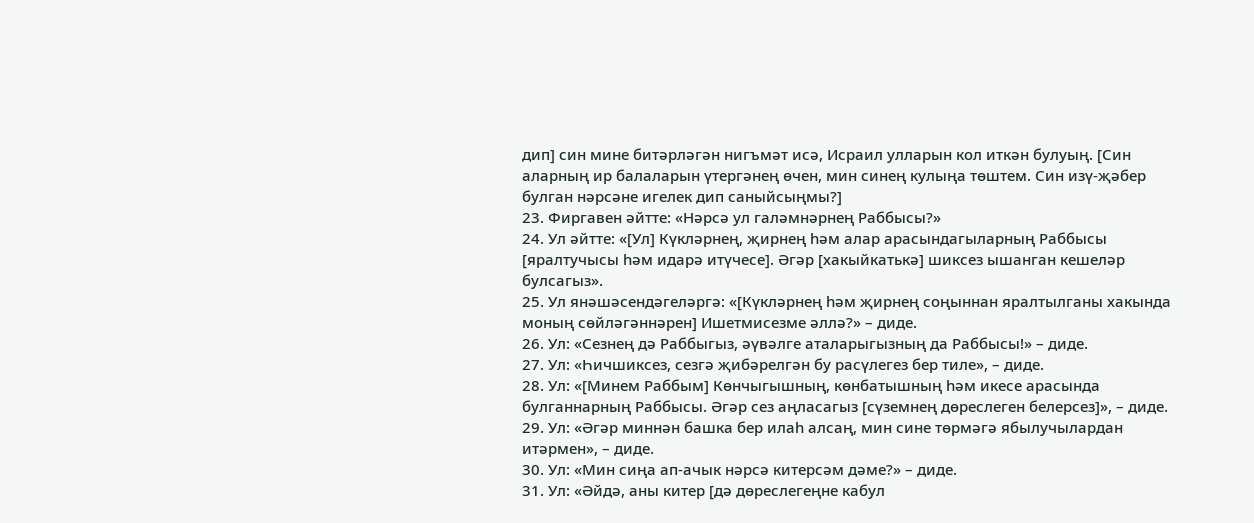дип] син мине битәрләгән нигъмәт исә, Исраил улларын кол иткән булуың. [Син аларның ир балаларын үтергәнең өчен, мин синең кулыңа төштем. Син изү-җәбер булган нәрсәне игелек дип саныйсыңмы?]
23. Фиргавен әйтте: «Нәрсә ул галәмнәрнең Раббысы?»
24. Ул әйтте: «[Ул] Күкләрнең, җирнең һәм алар арасындагыларның Раббысы [яралтучысы һәм идарә итүчесе]. Әгәр [хакыйкатькә] шиксез ышанган кешеләр булсагыз».
25. Ул янәшәсендәгеләргә: «[Күкләрнең һәм җирнең соңыннан яралтылганы хакында моның сөйләгәннәрен] Ишетмисезме әллә?» – диде.
26. Ул: «Сезнең дә Раббыгыз, әүвәлге аталарыгызның да Раббысы!» – диде.
27. Ул: «Һичшиксез, сезгә җибәрелгән бу расүлегез бер тиле», – диде.
28. Ул: «[Минем Раббым] Көнчыгышның, көнбатышның һәм икесе арасында булганнарның Раббысы. Әгәр сез аңласагыз [сүземнең дөреслеген белерсез]», – диде.
29. Ул: «Әгәр миннән башка бер илаһ алсаң, мин сине төрмәгә ябылучылардан итәрмен», – диде.
30. Ул: «Мин сиңа ап-ачык нәрсә китерсәм дәме?» – диде.
31. Ул: «Әйдә, аны китер [дә дөреслегеңне кабул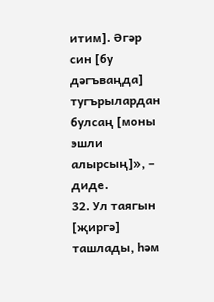итим]. Әгәр син [бу дәгъваңда] тугърылардан булсаң [моны эшли алырсың]», – диде.
32. Ул таягын [җиргә] ташлады, һәм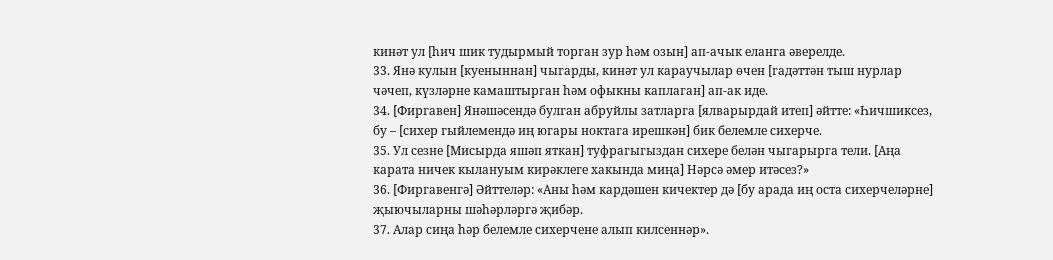кинәт ул [һич шик тудырмый торган зур һәм озын] ап-ачык еланга әверелде.
33. Янә кулын [куеныннан] чыгарды, кинәт ул караучылар өчен [гадәттән тыш нурлар чәчеп, күзләрне камаштырган һәм офыкны каплаган] ап-ак иде.
34. [Фиргавен] Янәшәсендә булган абруйлы затларга [ялварырдай итеп] әйтте: «Һичшиксез, бу – [сихер гыйлемендә иң югары ноктага ирешкән] бик белемле сихерче.
35. Ул сезне [Мисырда яшәп яткан] туфрагыгыздан сихере белән чыгарырга тели. [Аңа карата ничек кылануым кирәклеге хакында миңа] Нәрсә әмер итәсез?»
36. [Фиргавенгә] Әйттеләр: «Аны һәм кардәшен кичектер дә [бу арада иң оста сихерчеләрне] җыючыларны шәһәрләргә җибәр.
37. Алар сиңа һәр белемле сихерчене алып килсеннәр».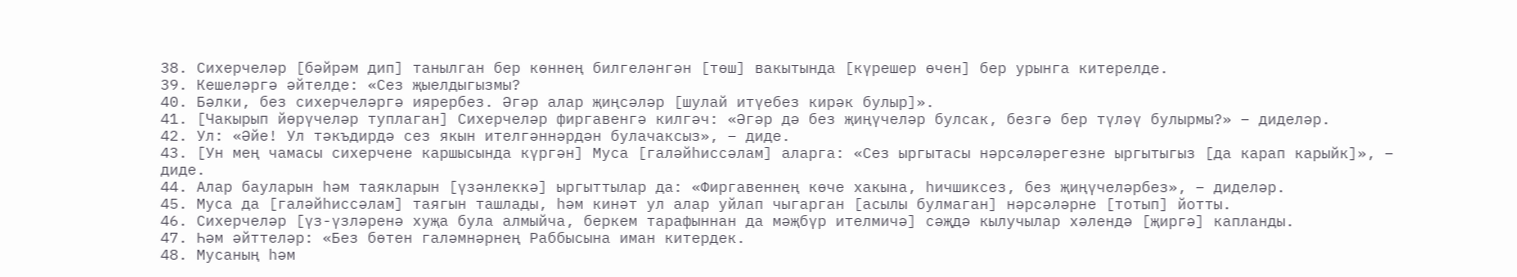38. Сихерчеләр [бәйрәм дип] танылган бер көннең билгеләнгән [төш] вакытында [күрешер өчен] бер урынга китерелде.
39. Кешеләргә әйтелде: «Сез җыелдыгызмы?
40. Бәлки, без сихерчеләргә иярербез. Әгәр алар җиңсәләр [шулай итүебез кирәк булыр]».
41. [Чакырып йөрүчеләр туплаган] Сихерчеләр фиргавенгә килгәч: «Әгәр дә без җиңүчеләр булсак, безгә бер түләү булырмы?» – диделәр.
42. Ул: «Әйе! Ул тәкъдирдә сез якын ителгәннәрдән булачаксыз», – диде.
43. [Ун мең чамасы сихерчене каршысында күргән] Муса [галәйһиссәлам] аларга: «Сез ыргытасы нәрсәләрегезне ыргытыгыз [да карап карыйк]», – диде.
44. Алар бауларын һәм таякларын [үзәнлеккә] ыргыттылар да: «Фиргавеннең көче хакына, һичшиксез, без җиңүчеләрбез», – диделәр.
45. Муса да [галәйһиссәлам] таягын ташлады, һәм кинәт ул алар уйлап чыгарган [асылы булмаган] нәрсәләрне [тотып] йотты.
46. Сихерчеләр [үз-үзләренә хуҗа була алмыйча, беркем тарафыннан да мәҗбүр ителмичә] сәҗдә кылучылар хәлендә [җиргә] капланды.
47. Һәм әйттеләр: «Без бөтен галәмнәрнең Раббысына иман китердек.
48. Мусаның һәм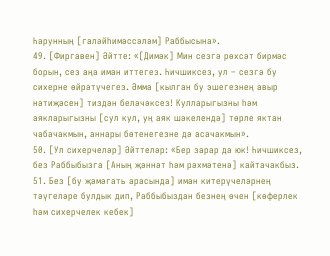Һарунның [галәйһимәссәләм] Раббысына».
49. [Фиргавен] Әйтте: «[Димәк] Мин сезгә рөхсәт бирмәс борын, сез аңа иман иттегез. Һичшиксез, ул – сезгә бу сихерне өйрәтүчегез. Әмма [кылган бу эшегезнең авыр нәтиҗәсен] тиздән беләчәксез! Кулларыгызны һәм аякларыгызны [сул кул, уң аяк шәкелендә] төрле яктан чабачакмын, аннары бөтенегезне дә асачакмын».
50. [Ул сихерчеләр] Әйттеләр: «Бер зарар да юк! Һичшиксез, без Раббыбызга [Аның җәннәт һәм рәхмәтенә] кайтачакбыз.
51. Без [бу җәмәгать арасында] иман китерүчеләрнең тәүгеләре булдык дип, Раббыбыздан безнең өчен [көферлек һәм сихерчелек кебек]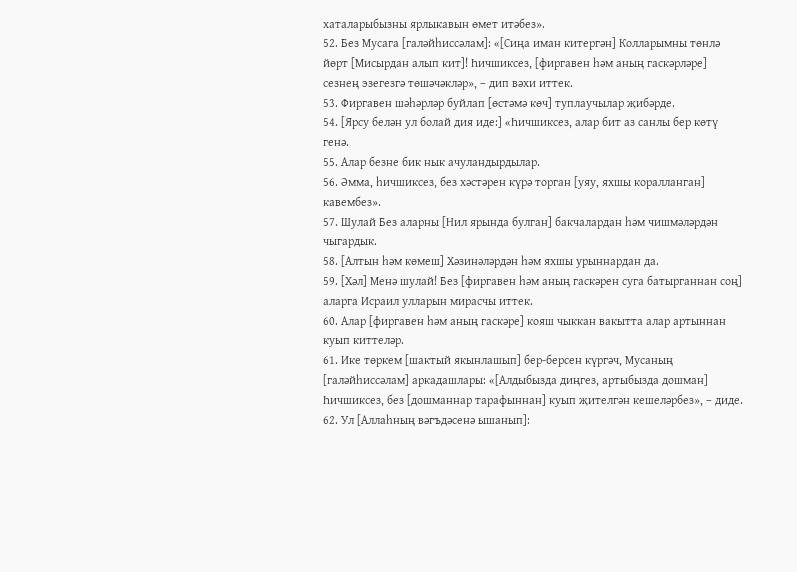хаталарыбызны ярлыкавын өмет итәбез».
52. Без Мусага [галәйһиссәлам]: «[Сиңа иман китергән] Колларымны төнлә йөрт [Мисырдан алып кит]! Һичшиксез, [фиргавен һәм аның гаскәрләре] сезнең эзегезгә төшәчәкләр», – дип вәхи иттек.
53. Фиргавен шәһәрләр буйлап [өстәмә көч] туплаучылар җибәрде.
54. [Ярсу белән ул болай дия иде:] «Һичшиксез, алар бит аз санлы бер көтү генә.
55. Алар безне бик нык ачуландырдылар.
56. Әмма, һичшиксез, без хәстәрен күрә торган [уяу, яхшы коралланган] кавембез».
57. Шулай Без аларны [Нил ярында булган] бакчалардан һәм чишмәләрдән чыгардык.
58. [Алтын һәм көмеш] Хәзинәләрдән һәм яхшы урыннардан да.
59. [Хәл] Менә шулай! Без [фиргавен һәм аның гаскәрен суга батырганнан соң] аларга Исраил улларын мирасчы иттек.
60. Алар [фиргавен һәм аның гаскәре] кояш чыккан вакытта алар артыннан куып киттеләр.
61. Ике төркем [шактый якынлашып] бер-берсен күргәч, Мусаның [галәйһиссәлам] аркадашлары: «[Алдыбызда диңгез, артыбызда дошман] Һичшиксез, без [дошманнар тарафыннан] куып җителгән кешеләрбез», – диде.
62. Ул [Аллаһның вәгъдәсенә ышанып]: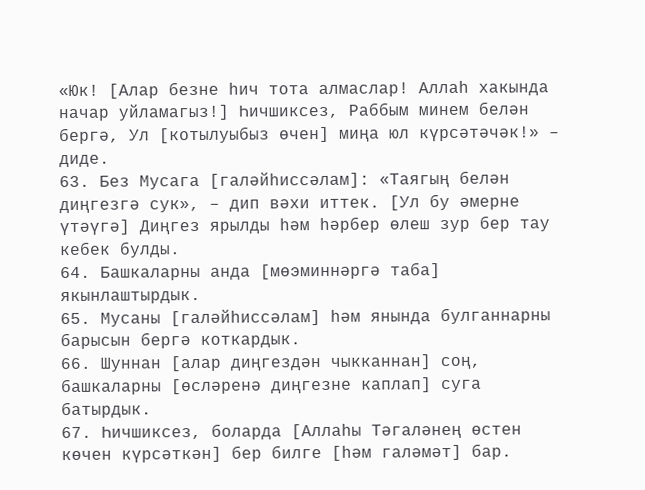«Юк! [Алар безне һич тота алмаслар! Аллаһ хакында начар уйламагыз!] Һичшиксез, Раббым минем белән бергә, Ул [котылуыбыз өчен] миңа юл күрсәтәчәк!» – диде.
63. Без Мусага [галәйһиссәлам]: «Таягың белән диңгезгә сук», – дип вәхи иттек. [Ул бу әмерне үтәүгә] Диңгез ярылды һәм һәрбер өлеш зур бер тау кебек булды.
64. Башкаларны анда [мөэминнәргә таба] якынлаштырдык.
65. Мусаны [галәйһиссәлам] һәм янында булганнарны барысын бергә коткардык.
66. Шуннан [алар диңгездән чыкканнан] соң, башкаларны [өсләренә диңгезне каплап] суга батырдык.
67. Һичшиксез, боларда [Аллаһы Тәгаләнең өстен көчен күрсәткән] бер билге [һәм галәмәт] бар.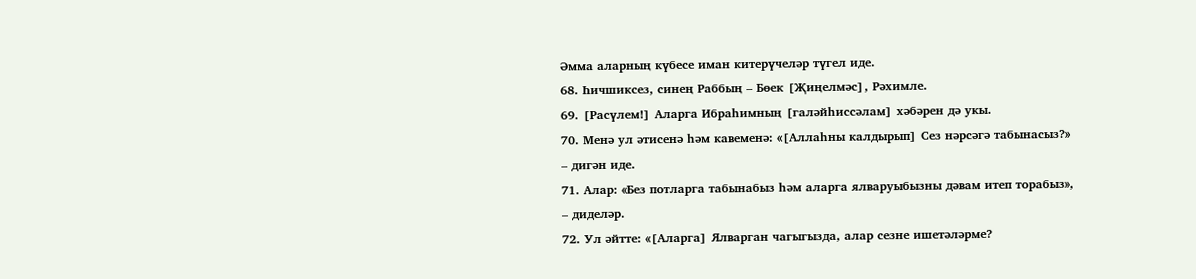Әмма аларның күбесе иман китерүчеләр түгел иде.
68. Һичшиксез, синең Раббың – Бөек [Җиңелмәс], Рәхимле.
69. [Расүлем!] Аларга Ибраһимның [галәйһиссәлам] хәбәрен дә укы.
70. Менә ул әтисенә һәм кавеменә: «[Аллаһны калдырып] Сез нәрсәгә табынасыз?» – дигән иде.
71. Алар: «Без потларга табынабыз һәм аларга ялваруыбызны дәвам итеп торабыз», – диделәр.
72. Ул әйтте: «[Аларга] Ялварган чагыгызда, алар сезне ишетәләрме?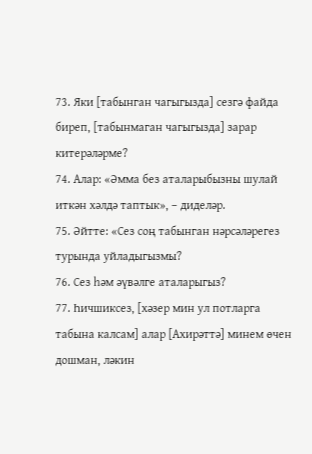73. Яки [табынган чагыгызда] сезгә файда биреп, [табынмаган чагыгызда] зарар китерәләрме?
74. Алар: «Әмма без аталарыбызны шулай иткән хәлдә таптык», – диделәр.
75. Әйтте: «Сез соң табынган нәрсәләрегез турында уйладыгызмы?
76. Сез һәм әүвәлге аталарыгыз?
77. Һичшиксез, [хәзер мин ул потларга табына калсам] алар [Ахирәттә] минем өчен дошман, ләкин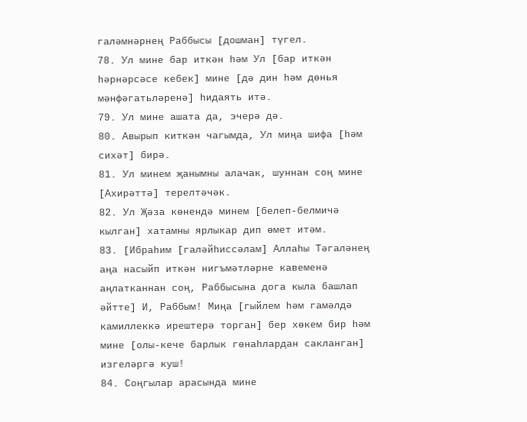галәмнәрнең Раббысы [дошман] түгел.
78. Ул мине бар иткән һәм Ул [бар иткән һәрнәрсәсе кебек] мине [дә дин һәм дөнья мәнфәгатьләренә] һидаять итә.
79. Ул мине ашата да, эчерә дә.
80. Авырып киткән чагымда, Ул миңа шифа [һәм сихәт] бирә.
81. Ул минем җанымны алачак, шуннан соң мине [Ахирәттә] терелтәчәк.
82. Ул Җәза көнендә минем [белеп-белмичә кылган] хатамны ярлыкар дип өмет итәм.
83. [Ибраһим [галәйһиссәлам] Аллаһы Тәгаләнең аңа насыйп иткән нигъмәтләрне кавеменә аңлатканнан соң, Раббысына дога кыла башлап әйтте] И, Раббым! Миңа [гыйлем һәм гамәлдә камиллеккә ирештерә торган] бер хөкем бир һәм мине [олы-кече барлык гөнаһлардан сакланган] изгеләргә куш!
84. Соңгылар арасында мине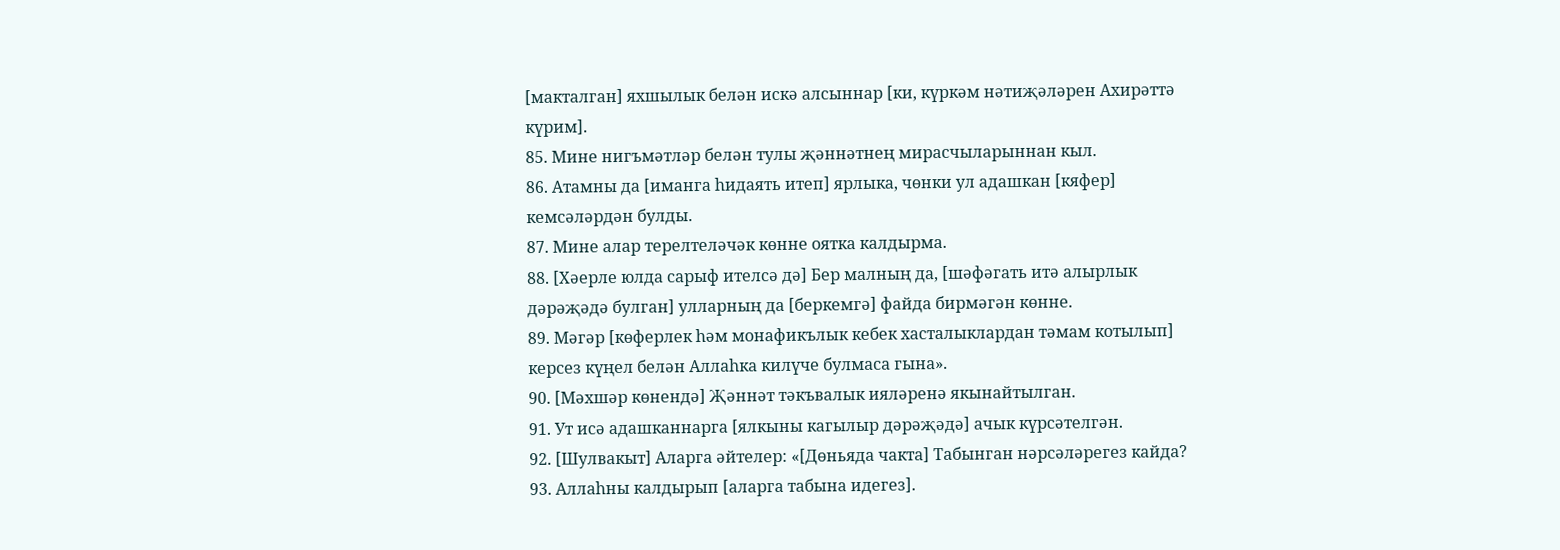[макталган] яхшылык белән искә алсыннар [ки, күркәм нәтиҗәләрен Ахирәттә күрим].
85. Мине нигъмәтләр белән тулы җәннәтнең мирасчыларыннан кыл.
86. Атамны да [иманга һидаять итеп] ярлыка, чөнки ул адашкан [кяфер] кемсәләрдән булды.
87. Мине алар терелтеләчәк көнне оятка калдырма.
88. [Хәерле юлда сарыф ителсә дә] Бер малның да, [шәфәгать итә алырлык дәрәҗәдә булган] улларның да [беркемгә] файда бирмәгән көнне.
89. Мәгәр [көферлек һәм монафикълык кебек хасталыклардан тәмам котылып] керсез күңел белән Аллаһка килүче булмаса гына».
90. [Мәхшәр көнендә] Җәннәт тәкъвалык ияләренә якынайтылган.
91. Ут исә адашканнарга [ялкыны кагылыр дәрәҗәдә] ачык күрсәтелгән.
92. [Шулвакыт] Аларга әйтелер: «[Дөньяда чакта] Табынган нәрсәләрегез кайда?
93. Аллаһны калдырып [аларга табына идегез].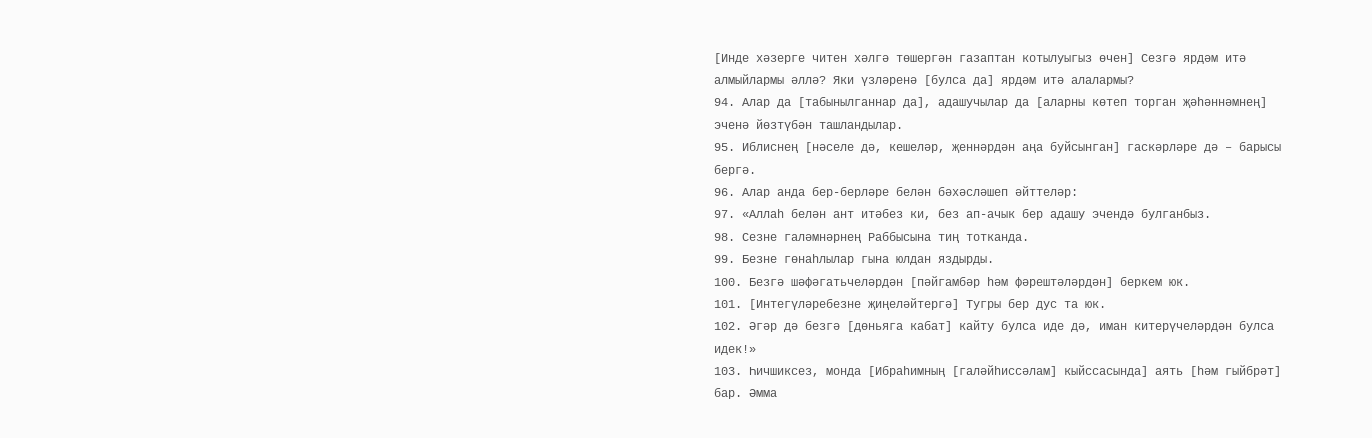[Инде хәзерге читен хәлгә төшергән газаптан котылуыгыз өчен] Сезгә ярдәм итә алмыйлармы әллә? Яки үзләренә [булса да] ярдәм итә алалармы?
94. Алар да [табынылганнар да], адашучылар да [аларны көтеп торган җәһәннәмнең] эченә йөзтүбән ташландылар.
95. Иблиснең [нәселе дә, кешеләр, җеннәрдән аңа буйсынган] гаскәрләре дә – барысы бергә.
96. Алар анда бер-берләре белән бәхәсләшеп әйттеләр:
97. «Аллаһ белән ант итәбез ки, без ап-ачык бер адашу эчендә булганбыз.
98. Сезне галәмнәрнең Раббысына тиң тотканда.
99. Безне гөнаһлылар гына юлдан яздырды.
100. Безгә шәфәгатьчеләрдән [пәйгамбәр һәм фәрештәләрдән] беркем юк.
101. [Интегүләребезне җиңеләйтергә] Тугры бер дус та юк.
102. Әгәр дә безгә [дөньяга кабат] кайту булса иде дә, иман китерүчеләрдән булса идек!»
103. Һичшиксез, монда [Ибраһимның [галәйһиссәлам] кыйссасында] аять [һәм гыйбрәт] бар. Әмма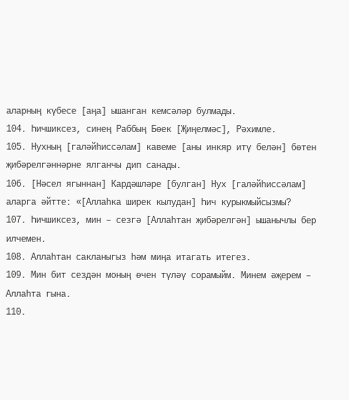аларның күбесе [аңа] ышанган кемсәләр булмады.
104. Һичшиксез, синең Раббың Бөек [Җиңелмәс], Рәхимле.
105. Нухның [галәйһиссәлам] кавеме [аны инкяр итү белән] бөтен җибәрелгәннәрне ялганчы дип санады.
106. [Нәсел ягыннан] Кардәшләре [булган] Нух [галәйһиссәлам] аларга әйтте: «[Аллаһка ширек кылудан] Һич курыкмыйсызмы?
107. Һичшиксез, мин – сезгә [Аллаһтан җибәрелгән] ышанычлы бер илчемен.
108. Аллаһтан сакланыгыз һәм миңа итагать итегез.
109. Мин бит сездән моның өчен түләү сорамыйм. Минем әҗерем – Аллаһта гына.
110.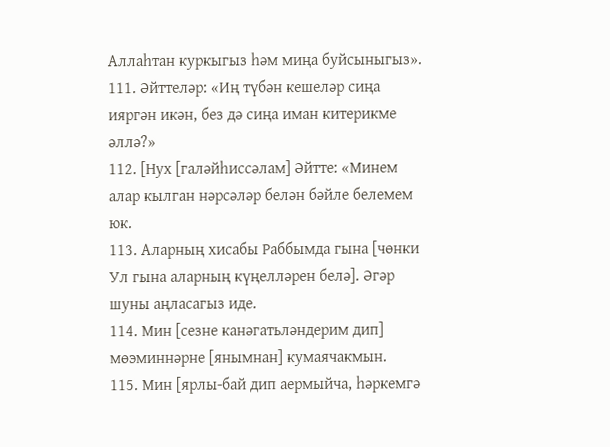Аллаһтан куркыгыз һәм миңа буйсыныгыз».
111. Әйттеләр: «Иң түбән кешеләр сиңа ияргән икән, без дә сиңа иман китерикме әллә?»
112. [Нух [галәйһиссәлам] Әйтте: «Минем алар кылган нәрсәләр белән бәйле белемем юк.
113. Аларның хисабы Раббымда гына [чөнки Ул гына аларның күңелләрен белә]. Әгәр шуны аңласагыз иде.
114. Мин [сезне канәгатьләндерим дип] мөэминнәрне [янымнан] кумаячакмын.
115. Мин [ярлы-бай дип аермыйча, һәркемгә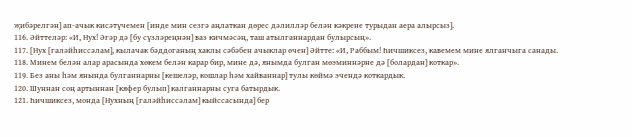җибәрелгән] ап-ачык кисәтүчемен [инде мин сезгә аңлаткан дөрес дәлилләр белән кәкрене турыдан аера алырсыз].
116. Әйттеләр: «И, Нух! Әгәр дә [бу сүзләреңнән] ваз кичмәсәң, таш атылганнардан булырсың».
117. [Нух [галәйһиссәлам], кылачак бәддоганың хаклы сәбәбен ачыклар өчен] Әйтте: «И, Раббым! Һичшиксез, кавемем мине ялганчыга санады.
118. Минем белән алар арасында хөкем белән карар бир, мине дә, янымда булган мөэминнәрне дә [болардан] коткар».
119. Без аны һәм янында булганнарны [кешеләр, кошлар һәм хайваннар] тулы көймә эчендә коткардык.
120. Шуннан соң артыннан [кяфер булып] калганнарны суга батырдык.
121. Һичшиксез, монда [Нухның [галәйһиссәлам] кыйссасында] бер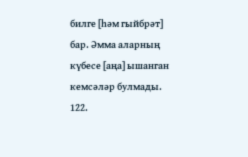билге [һәм гыйбрәт] бар. Әмма аларның күбесе [аңа] ышанган кемсәләр булмады.
122.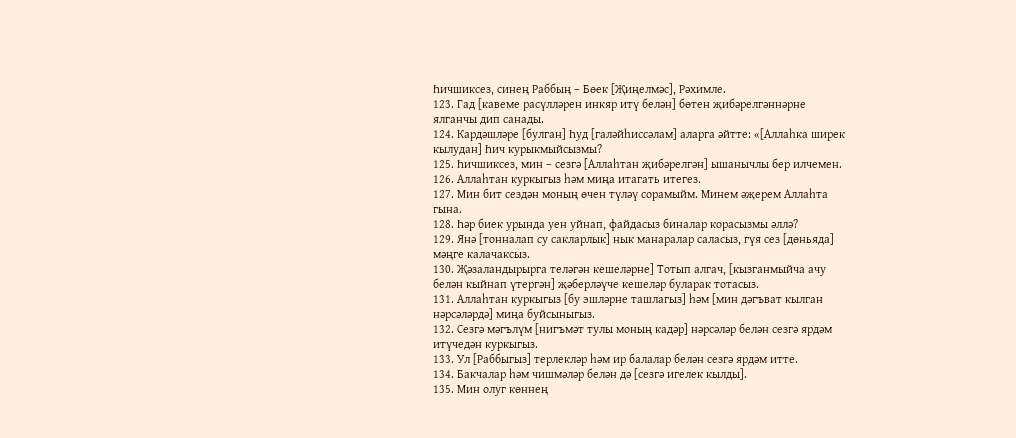Һичшиксез, синең Раббың – Бөек [Җиңелмәс], Рәхимле.
123. Гад [кавеме расүлләрен инкяр итү белән] бөтен җибәрелгәннәрне ялганчы дип санады.
124. Кардәшләре [булган] Һуд [галәйһиссәлам] аларга әйтте: «[Аллаһка ширек кылудан] Һич курыкмыйсызмы?
125. Һичшиксез, мин – сезгә [Аллаһтан җибәрелгән] ышанычлы бер илчемен.
126. Аллаһтан куркыгыз һәм миңа итагать итегез.
127. Мин бит сездән моның өчен түләү сорамыйм. Минем әҗерем Аллаһта гына.
128. Һәр биек урында уен уйнап, файдасыз биналар корасызмы әллә?
129. Янә [тонналап су сакларлык] нык манаралар саласыз, гүя сез [дөньяда] мәңге калачаксыз.
130. Җәзаландырырга теләгән кешеләрне] Тотып алгач, [кызганмыйча ачу белән кыйнап үтергән] җәберләүче кешеләр буларак тотасыз.
131. Аллаһтан куркыгыз [бу эшләрне ташлагыз] һәм [мин дәгъват кылган нәрсәләрдә] миңа буйсыныгыз.
132. Сезгә мәгълүм [нигъмәт тулы моның кадәр] нәрсәләр белән сезгә ярдәм итүчедән куркыгыз.
133. Ул [Раббыгыз] терлекләр һәм ир балалар белән сезгә ярдәм итте.
134. Бакчалар һәм чишмәләр белән дә [сезгә игелек кылды].
135. Мин олуг көннең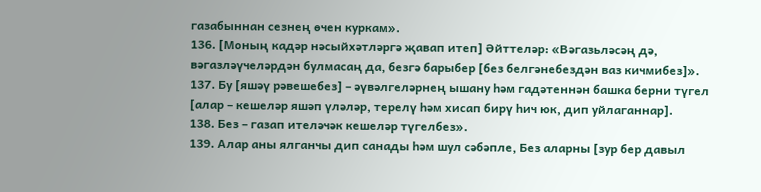газабыннан сезнең өчен куркам».
136. [Моның кадәр нәсыйхәтләргә җавап итеп] Әйттеләр: «Вәгазьләсәң дә, вәгазләүчеләрдән булмасаң да, безгә барыбер [без белгәнебездән ваз кичмибез]».
137. Бу [яшәү рәвешебез] – әүвәлгеләрнең ышану һәм гадәтеннән башка берни түгел [алар – кешеләр яшәп үләләр, терелү һәм хисап бирү һич юк, дип уйлаганнар].
138. Без – газап ителәчәк кешеләр түгелбез».
139. Алар аны ялганчы дип санады һәм шул сәбәпле, Без аларны [зур бер давыл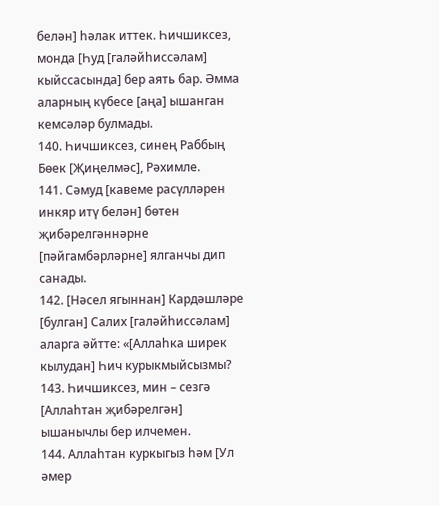белән] һәлак иттек. Һичшиксез, монда [Һуд [галәйһиссәлам] кыйссасында] бер аять бар. Әмма аларның күбесе [аңа] ышанган кемсәләр булмады.
140. Һичшиксез, синең Раббың Бөек [Җиңелмәс], Рәхимле.
141. Сәмуд [кавеме расүлләрен инкяр итү белән] бөтен җибәрелгәннәрне [пәйгамбәрләрне] ялганчы дип санады.
142. [Нәсел ягыннан] Кардәшләре [булган] Салих [галәйһиссәлам] аларга әйтте: «[Аллаһка ширек кылудан] Һич курыкмыйсызмы?
143. Һичшиксез, мин – сезгә [Аллаһтан җибәрелгән] ышанычлы бер илчемен.
144. Аллаһтан куркыгыз һәм [Ул әмер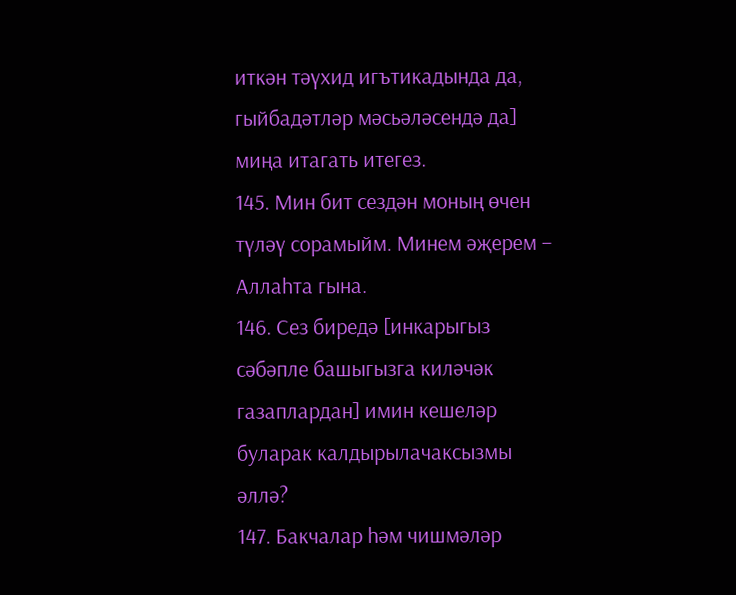иткән тәүхид игътикадында да, гыйбадәтләр мәсьәләсендә да] миңа итагать итегез.
145. Мин бит сездән моның өчен түләү сорамыйм. Минем әҗерем – Аллаһта гына.
146. Сез биредә [инкарыгыз сәбәпле башыгызга киләчәк газаплардан] имин кешеләр буларак калдырылачаксызмы әллә?
147. Бакчалар һәм чишмәләр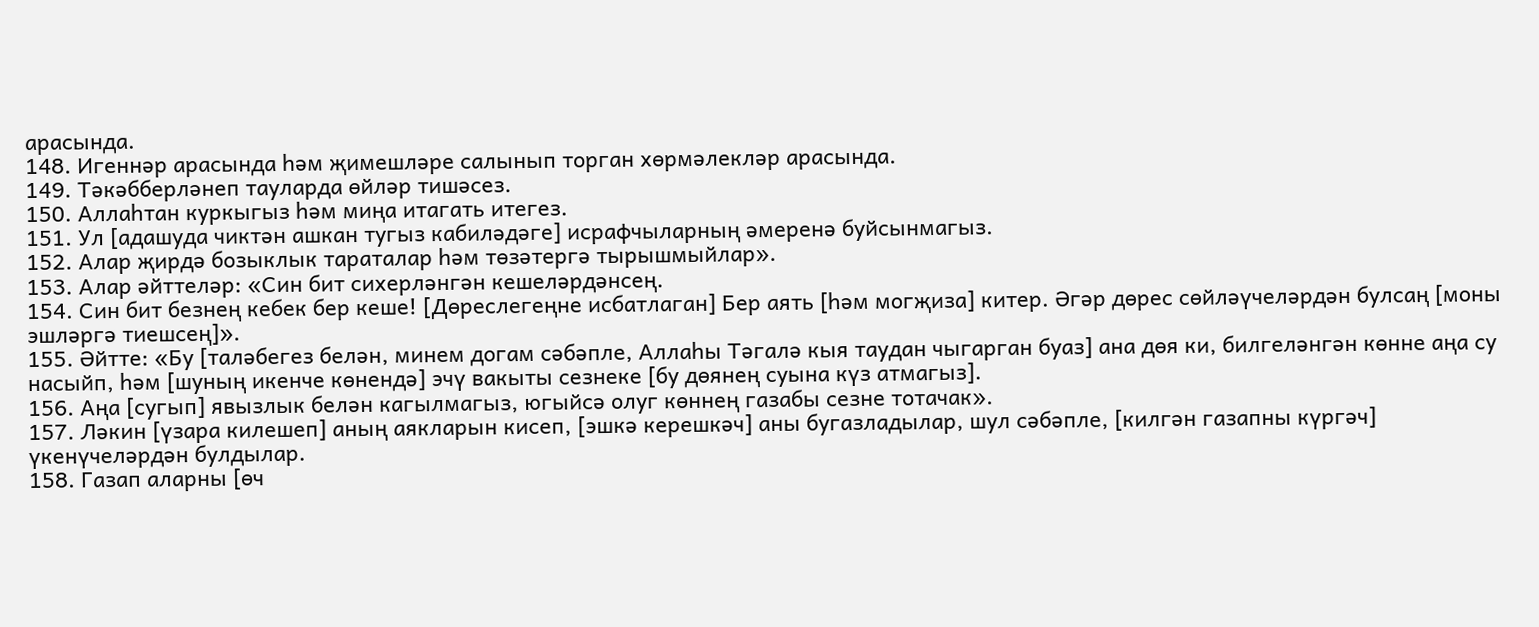арасында.
148. Игеннәр арасында һәм җимешләре салынып торган хөрмәлекләр арасында.
149. Тәкәбберләнеп тауларда өйләр тишәсез.
150. Аллаһтан куркыгыз һәм миңа итагать итегез.
151. Ул [адашуда чиктән ашкан тугыз кабиләдәге] исрафчыларның әмеренә буйсынмагыз.
152. Алар җирдә бозыклык тараталар һәм төзәтергә тырышмыйлар».
153. Алар әйттеләр: «Син бит сихерләнгән кешеләрдәнсең.
154. Син бит безнең кебек бер кеше! [Дөреслегеңне исбатлаган] Бер аять [һәм могҗиза] китер. Әгәр дөрес сөйләүчеләрдән булсаң [моны эшләргә тиешсең]».
155. Әйтте: «Бу [таләбегез белән, минем догам сәбәпле, Аллаһы Тәгалә кыя таудан чыгарган буаз] ана дөя ки, билгеләнгән көнне аңа су насыйп, һәм [шуның икенче көнендә] эчү вакыты сезнеке [бу дөянең суына күз атмагыз].
156. Аңа [сугып] явызлык белән кагылмагыз, югыйсә олуг көннең газабы сезне тотачак».
157. Ләкин [үзара килешеп] аның аякларын кисеп, [эшкә керешкәч] аны бугазладылар, шул сәбәпле, [килгән газапны күргәч] үкенүчеләрдән булдылар.
158. Газап аларны [өч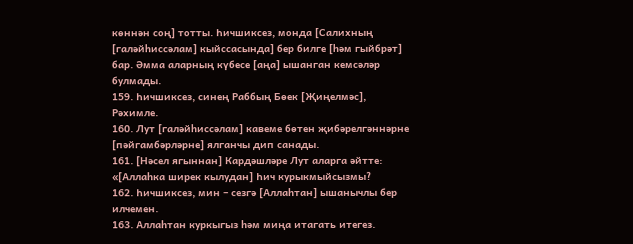көннән соң] тотты. Һичшиксез, монда [Салихның [галәйһиссәлам] кыйссасында] бер билге [һәм гыйбрәт] бар. Әмма аларның күбесе [аңа] ышанган кемсәләр булмады.
159. Һичшиксез, синең Раббың Бөек [Җиңелмәс], Рәхимле.
160. Лут [галәйһиссәлам] кавеме бөтен җибәрелгәннәрне [пәйгамбәрләрне] ялганчы дип санады.
161. [Нәсел ягыннан] Кардәшләре Лут аларга әйтте: «[Аллаһка ширек кылудан] Һич курыкмыйсызмы?
162. Һичшиксез, мин – сезгә [Аллаһтан] ышанычлы бер илчемен.
163. Аллаһтан куркыгыз һәм миңа итагать итегез.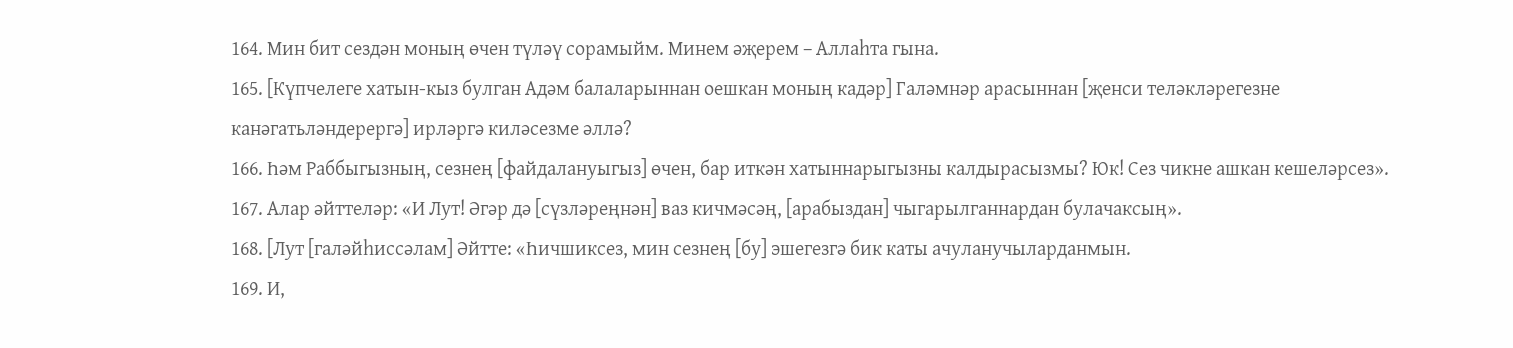164. Мин бит сездән моның өчен түләү сорамыйм. Минем әҗерем – Аллаһта гына.
165. [Күпчелеге хатын-кыз булган Адәм балаларыннан оешкан моның кадәр] Галәмнәр арасыннан [җенси теләкләрегезне канәгатьләндерергә] ирләргә киләсезме әллә?
166. Һәм Раббыгызның, сезнең [файдалануыгыз] өчен, бар иткән хатыннарыгызны калдырасызмы? Юк! Сез чикне ашкан кешеләрсез».
167. Алар әйттеләр: «И Лут! Әгәр дә [сүзләреңнән] ваз кичмәсәң, [арабыздан] чыгарылганнардан булачаксың».
168. [Лут [галәйһиссәлам] Әйтте: «Һичшиксез, мин сезнең [бу] эшегезгә бик каты ачуланучыларданмын.
169. И,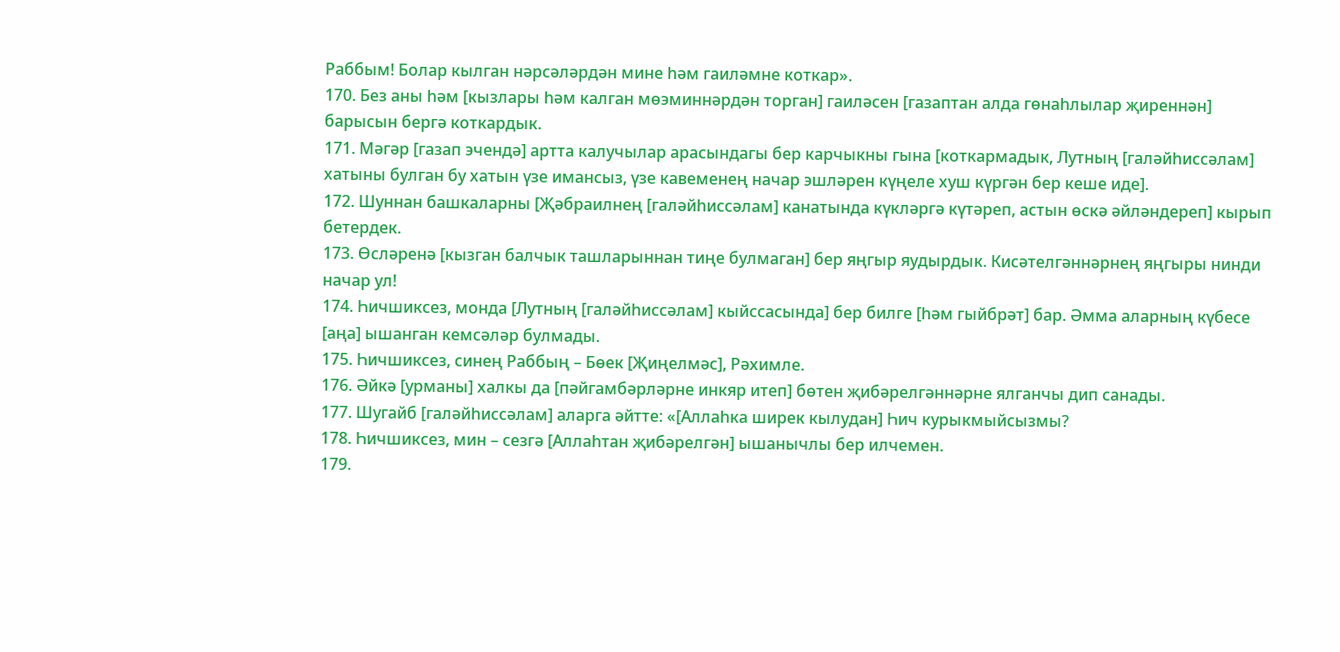Раббым! Болар кылган нәрсәләрдән мине һәм гаиләмне коткар».
170. Без аны һәм [кызлары һәм калган мөэминнәрдән торган] гаиләсен [газаптан алда гөнаһлылар җиреннән] барысын бергә коткардык.
171. Мәгәр [газап эчендә] артта калучылар арасындагы бер карчыкны гына [коткармадык, Лутның [галәйһиссәлам] хатыны булган бу хатын үзе имансыз, үзе кавеменең начар эшләрен күңеле хуш күргән бер кеше иде].
172. Шуннан башкаларны [Җәбраилнең [галәйһиссәлам] канатында күкләргә күтәреп, астын өскә әйләндереп] кырып бетердек.
173. Өсләренә [кызган балчык ташларыннан тиңе булмаган] бер яңгыр яудырдык. Кисәтелгәннәрнең яңгыры нинди начар ул!
174. Һичшиксез, монда [Лутның [галәйһиссәлам] кыйссасында] бер билге [һәм гыйбрәт] бар. Әмма аларның күбесе [аңа] ышанган кемсәләр булмады.
175. Һичшиксез, синең Раббың – Бөек [Җиңелмәс], Рәхимле.
176. Әйкә [урманы] халкы да [пәйгамбәрләрне инкяр итеп] бөтен җибәрелгәннәрне ялганчы дип санады.
177. Шугайб [галәйһиссәлам] аларга әйтте: «[Аллаһка ширек кылудан] Һич курыкмыйсызмы?
178. Һичшиксез, мин – сезгә [Аллаһтан җибәрелгән] ышанычлы бер илчемен.
179.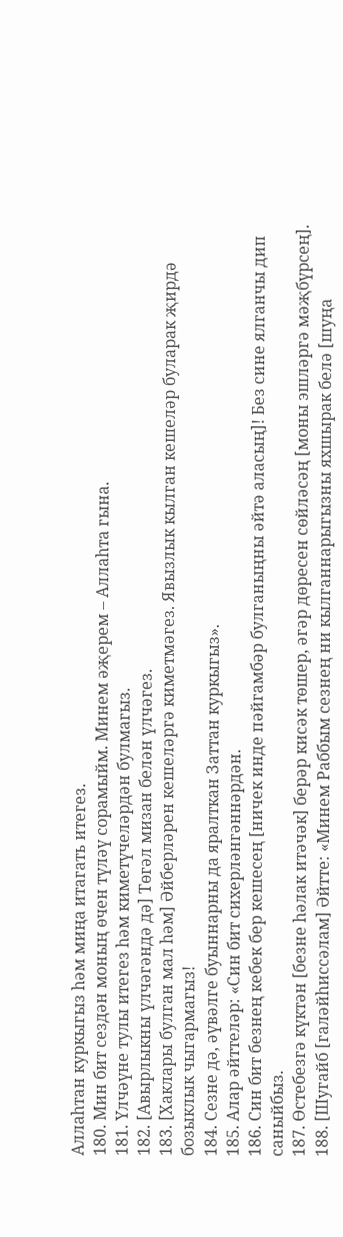Аллаһтан куркыгыз һәм миңа итагать итегез.
180. Мин бит сездән моның өчен түләү сорамыйм. Минем әҗерем – Аллаһта гына.
181. Үлчәүне тулы итегез һәм киметүчеләрдән булмагыз.
182. [Авырлыкны үлчәгәндә дә] Төгәл мизан белән үлчәгез.
183. [Хаклары булган мал һәм] Әйберләрен кешеләргә киметмәгез. Явызлык кылган кешеләр буларак җирдә бозыклык чыгармагыз!
184. Сезне дә, әүвәлге буыннарны да яралткан Заттан куркыгыз».
185. Алар әйттеләр: «Син бит сихерләнгәннәрдән.
186. Син бит безнең кебек бер кешесең [ничек инде пәйгамбәр булганыңны әйтә аласың]! Без сине ялганчы дип саныйбыз.
187. Өстебезгә күктән [безне һәлак итәчәк] берәр кисәк төшер, әгәр дөресен сөйләсәң [моны эшләргә мәҗбүрсең].
188. [Шугайб [галәйһиссәлам] Әйтте: «Минем Раббым сезнең ни кылганнарыгызны яхшырак белә [шуңа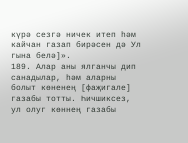күрә сезгә ничек итеп һәм кайчан газап бирәсен дә Ул гына белә]».
189. Алар аны ялганчы дип санадылар, һәм аларны болыт көненең [фаҗигале] газабы тотты. Һичшиксез, ул олуг көннең газабы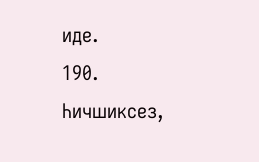иде.
190. Һичшиксез,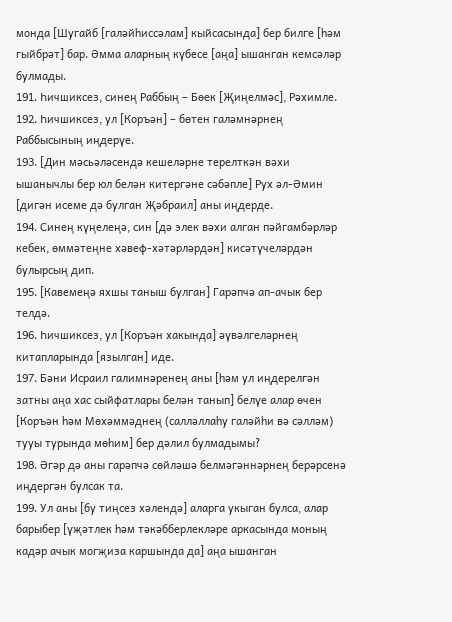монда [Шугайб [галәйһиссәлам] кыйсасында] бер билге [һәм гыйбрәт] бар. Әмма аларның күбесе [аңа] ышанган кемсәләр булмады.
191. Һичшиксез, синең Раббың – Бөек [Җиңелмәс], Рәхимле.
192. Һичшиксез, ул [Коръән] – бөтен галәмнәрнең Раббысының иңдерүе.
193. [Дин мәсьәләсендә кешеләрне терелткән вәхи ышанычлы бер юл белән китергәне сәбәпле] Рух әл-Әмин [дигән исеме дә булган Җәбраил] аны иңдерде.
194. Синең күңелеңә, син [дә элек вәхи алган пәйгамбәрләр кебек, өммәтеңне хәвеф-хәтәрләрдән] кисәтүчеләрдән булырсың дип.
195. [Кавемеңә яхшы таныш булган] Гарәпчә ап-ачык бер телдә.
196. Һичшиксез, ул [Коръән хакында] әүвәлгеләрнең китапларында [язылган] иде.
197. Бәни Исраил галимнәренең аны [һәм ул иңдерелгән затны аңа хас сыйфатлары белән танып] белүе алар өчен [Коръән һәм Мөхәммәднең (салләллаһу галәйһи вә сәлләм) тууы турында мөһим] бер дәлил булмадымы?
198. Әгәр дә аны гарәпчә сөйләшә белмәгәннәрнең берәрсенә иңдергән булсак та.
199. Ул аны [бу тиңсез хәлендә] аларга укыган булса, алар барыбер [үҗәтлек һәм тәкәбберлекләре аркасында моның кадәр ачык могҗиза каршында да] аңа ышанган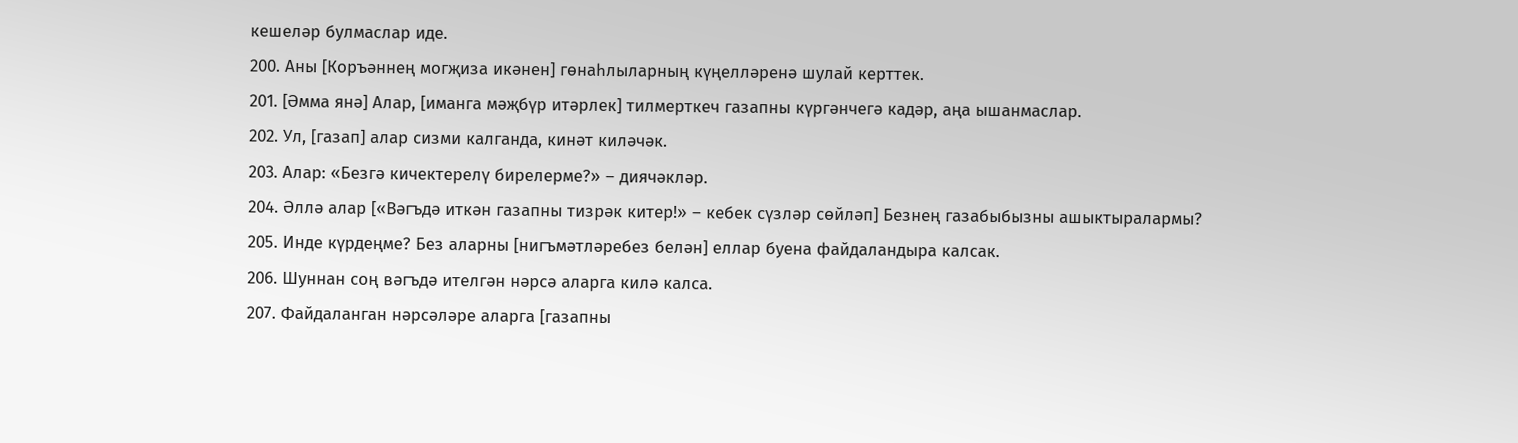кешеләр булмаслар иде.
200. Аны [Коръәннең могҗиза икәнен] гөнаһлыларның күңелләренә шулай керттек.
201. [Әмма янә] Алар, [иманга мәҗбүр итәрлек] тилмерткеч газапны күргәнчегә кадәр, аңа ышанмаслар.
202. Ул, [газап] алар сизми калганда, кинәт киләчәк.
203. Алар: «Безгә кичектерелү бирелерме?» – диячәкләр.
204. Әллә алар [«Вәгъдә иткән газапны тизрәк китер!» – кебек сүзләр сөйләп] Безнең газабыбызны ашыктыралармы?
205. Инде күрдеңме? Без аларны [нигъмәтләребез белән] еллар буена файдаландыра калсак.
206. Шуннан соң вәгъдә ителгән нәрсә аларга килә калса.
207. Файдаланган нәрсәләре аларга [газапны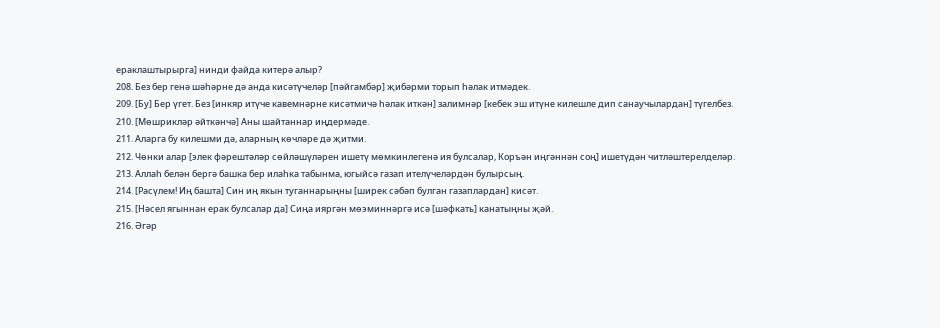ераклаштырырга] нинди файда китерә алыр?
208. Без бер генә шәһәрне дә анда кисәтүчеләр [пәйгамбәр] җибәрми торып һәлак итмәдек.
209. [Бу] Бер үгет. Без [инкяр итүче кавемнәрне кисәтмичә һәлак иткән] залимнәр [кебек эш итүне килешле дип санаучылардан] түгелбез.
210. [Мөшрикләр әйткәнчә] Аны шайтаннар иңдермәде.
211. Аларга бу килешми дә, аларның көчләре дә җитми.
212. Чөнки алар [элек фәрештәләр сөйләшүләрен ишетү мөмкинлегенә ия булсалар, Коръән иңгәннән соң] ишетүдән читләштерелделәр.
213. Аллаһ белән бергә башка бер илаһка табынма, югыйсә газап ителүчеләрдән булырсың.
214. [Расүлем! Иң башта] Син иң якын туганнарыңны [ширек сәбәп булган газаплардан] кисәт.
215. [Нәсел ягыннан ерак булсалар да] Сиңа ияргән мөэминнәргә исә [шәфкать] канатыңны җәй.
216. Әгәр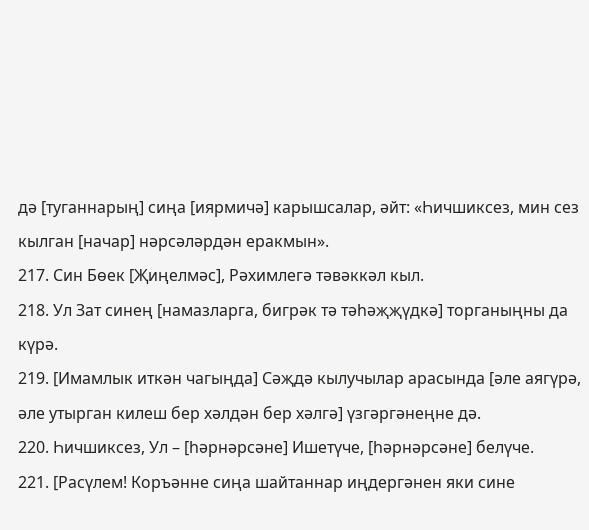дә [туганнарың] сиңа [иярмичә] карышсалар, әйт: «Һичшиксез, мин сез кылган [начар] нәрсәләрдән еракмын».
217. Син Бөек [Җиңелмәс], Рәхимлегә тәвәккәл кыл.
218. Ул Зат синең [намазларга, бигрәк тә тәһәҗҗүдкә] торганыңны да күрә.
219. [Имамлык иткән чагыңда] Сәҗдә кылучылар арасында [әле аягүрә, әле утырган килеш бер хәлдән бер хәлгә] үзгәргәнеңне дә.
220. Һичшиксез, Ул – [һәрнәрсәне] Ишетүче, [һәрнәрсәне] белүче.
221. [Расүлем! Коръәнне сиңа шайтаннар иңдергәнен яки сине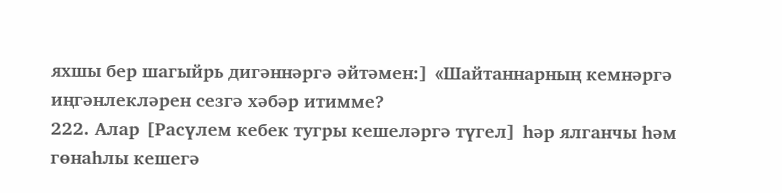яхшы бер шагыйрь дигәннәргә әйтәмен:] «Шайтаннарның кемнәргә иңгәнлекләрен сезгә хәбәр итимме?
222. Алар [Расүлем кебек тугры кешеләргә түгел] һәр ялганчы һәм гөнаһлы кешегә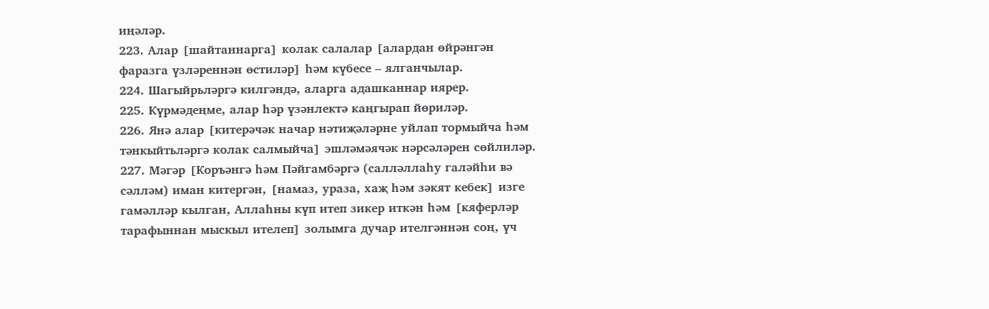иңәләр.
223. Алар [шайтаннарга] колак салалар [алардан өйрәнгән фаразга үзләреннән өстиләр] һәм күбесе – ялганчылар.
224. Шагыйрьләргә килгәндә, аларга адашканнар иярер.
225. Күрмәдеңме, алар һәр үзәнлектә каңгырап йөриләр.
226. Янә алар [китерәчәк начар нәтиҗәләрне уйлап тормыйча һәм тәнкыйтьләргә колак салмыйча] эшләмәячәк нәрсәләрен сөйлиләр.
227. Мәгәр [Коръәнгә һәм Пәйгамбәргә (салләллаһу галәйһи вә сәлләм) иман китергән, [намаз, ураза, хаҗ һәм зәкят кебек] изге гамәлләр кылган, Аллаһны күп итеп зикер иткән һәм [кяферләр тарафыннан мыскыл ителеп] золымга дучар ителгәннән соң, үч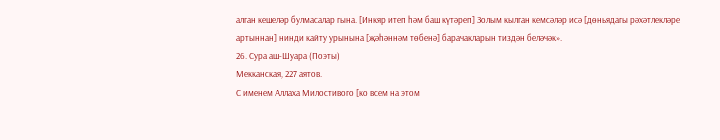алган кешеләр булмасалар гына. [Инкяр итеп һәм баш күтәреп] Золым кылган кемсәләр исә [дөньядагы рәхәтлекләре артыннан] нинди кайту урынына [җәһәннәм төбенә] барачакларын тиздән беләчәк».
26. Сура аш-Шуара (Поэты)
Мекканская, 227 аятов.
С именем Аллаха Милостивого [ко всем на этом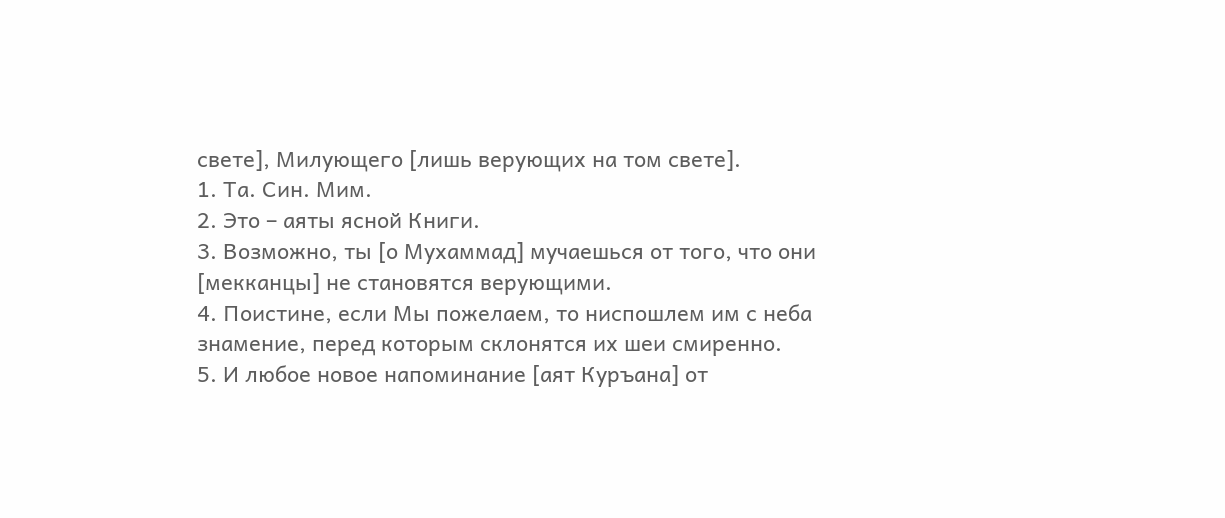свете], Милующего [лишь верующих на том свете].
1. Та. Син. Мим.
2. Это – аяты ясной Книги.
3. Возможно, ты [о Мухаммад] мучаешься от того, что они [мекканцы] не становятся верующими.
4. Поистине, если Мы пожелаем, то ниспошлем им с неба знамение, перед которым склонятся их шеи смиренно.
5. И любое новое напоминание [аят Куръана] от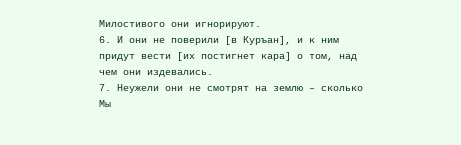Милостивого они игнорируют.
6. И они не поверили [в Куръан], и к ним придут вести [их постигнет кара] о том, над чем они издевались.
7. Неужели они не смотрят на землю – сколько Мы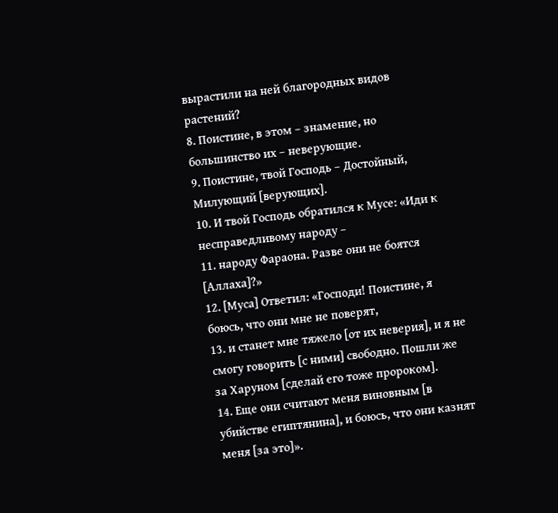вырастили на ней благородных видов растений?
8. Поистине, в этом – знамение, но большинство их – неверующие.
9. Поистине, твой Господь – Достойный, Милующий [верующих].
10. И твой Господь обратился к Мусе: «Иди к несправедливому народу –
11. народу Фараона. Разве они не боятся [Аллаха]?»
12. [Муса] Ответил: «Господи! Поистине, я боюсь, что они мне не поверят,
13. и станет мне тяжело [от их неверия], и я не смогу говорить [с ними] свободно. Пошли же за Харуном [сделай его тоже пророком].
14. Еще они считают меня виновным [в убийстве египтянина], и боюсь, что они казнят меня [за это]».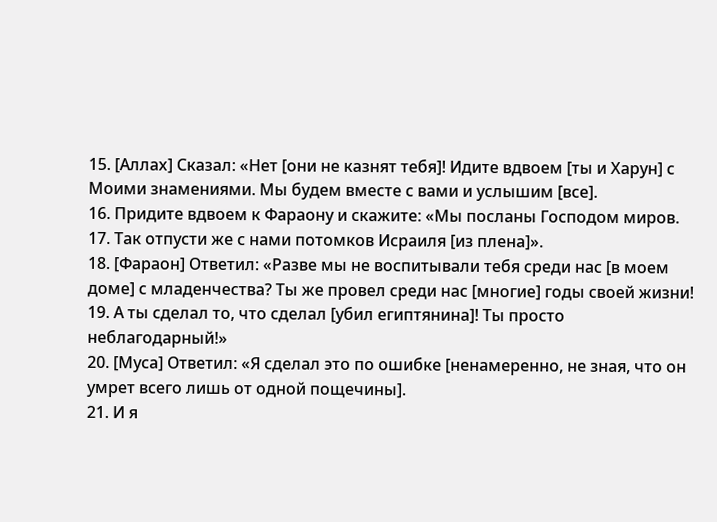15. [Аллах] Сказал: «Нет [они не казнят тебя]! Идите вдвоем [ты и Харун] с Моими знамениями. Мы будем вместе с вами и услышим [все].
16. Придите вдвоем к Фараону и скажите: «Мы посланы Господом миров.
17. Так отпусти же с нами потомков Исраиля [из плена]».
18. [Фараон] Ответил: «Разве мы не воспитывали тебя среди нас [в моем доме] с младенчества? Ты же провел среди нас [многие] годы своей жизни!
19. А ты сделал то, что сделал [убил египтянина]! Ты просто неблагодарный!»
20. [Муса] Ответил: «Я сделал это по ошибке [ненамеренно, не зная, что он умрет всего лишь от одной пощечины].
21. И я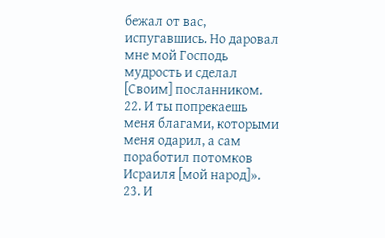бежал от вас, испугавшись. Но даровал мне мой Господь мудрость и сделал [Своим] посланником.
22. И ты попрекаешь меня благами, которыми меня одарил, а сам поработил потомков Исраиля [мой народ]».
23. И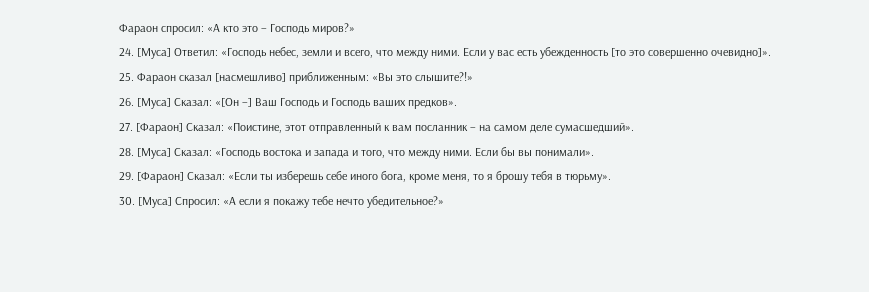Фараон спросил: «А кто это – Господь миров?»
24. [Муса] Ответил: «Господь небес, земли и всего, что между ними. Если у вас есть убежденность [то это совершенно очевидно]».
25. Фараон сказал [насмешливо] приближенным: «Вы это слышите?!»
26. [Муса] Сказал: «[Он –] Ваш Господь и Господь ваших предков».
27. [Фараон] Сказал: «Поистине, этот отправленный к вам посланник – на самом деле сумасшедший».
28. [Муса] Сказал: «Господь востока и запада и того, что между ними. Если бы вы понимали».
29. [Фараон] Сказал: «Если ты изберешь себе иного бога, кроме меня, то я брошу тебя в тюрьму».
30. [Муса] Спросил: «А если я покажу тебе нечто убедительное?»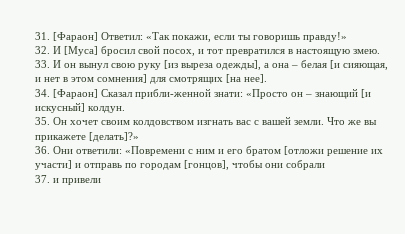31. [Фараон] Ответил: «Так покажи, если ты говоришь правду!»
32. И [Муса] бросил свой посох, и тот превратился в настоящую змею.
33. И он вынул свою руку [из выреза одежды], а она – белая [и сияющая, и нет в этом сомнения] для смотрящих [на нее].
34. [Фараон] Сказал прибли-женной знати: «Просто он – знающий [и искусный] колдун.
35. Он хочет своим колдовством изгнать вас с вашей земли. Что же вы прикажете [делать]?»
36. Они ответили: «Повремени с ним и его братом [отложи решение их участи] и отправь по городам [гонцов], чтобы они собрали
37. и привели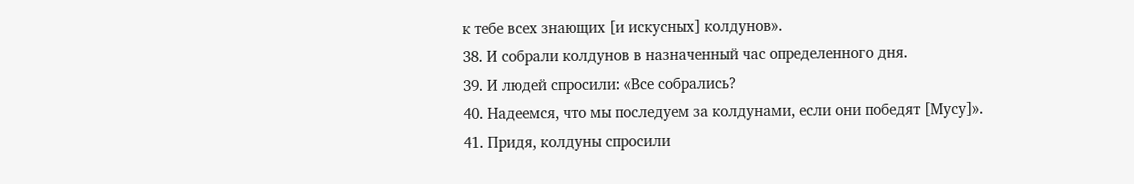к тебе всех знающих [и искусных] колдунов».
38. И собрали колдунов в назначенный час определенного дня.
39. И людей спросили: «Все собрались?
40. Надеемся, что мы последуем за колдунами, если они победят [Мусу]».
41. Придя, колдуны спросили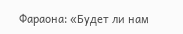Фараона: «Будет ли нам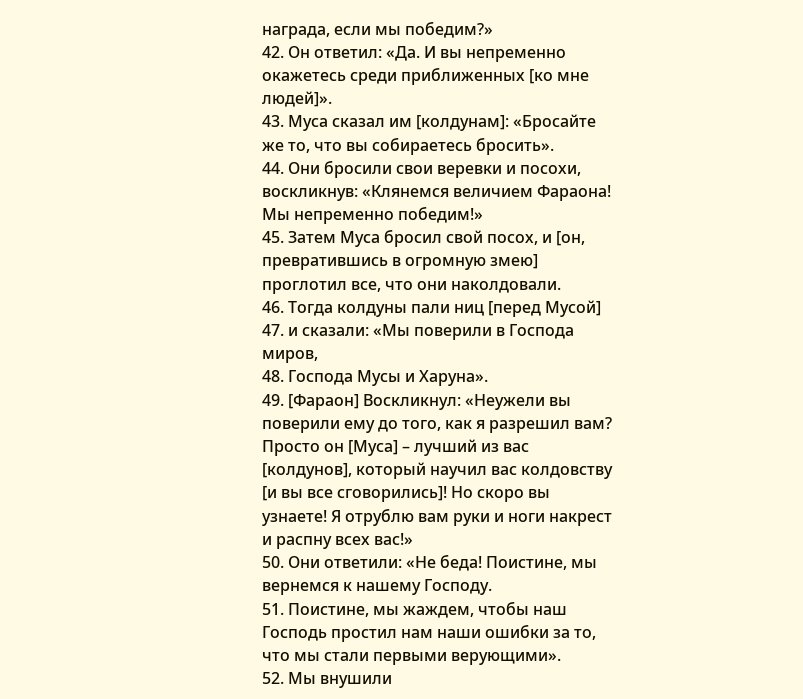награда, если мы победим?»
42. Он ответил: «Да. И вы непременно окажетесь среди приближенных [ко мне людей]».
43. Муса сказал им [колдунам]: «Бросайте же то, что вы собираетесь бросить».
44. Они бросили свои веревки и посохи, воскликнув: «Клянемся величием Фараона! Мы непременно победим!»
45. Затем Муса бросил свой посох, и [он, превратившись в огромную змею] проглотил все, что они наколдовали.
46. Тогда колдуны пали ниц [перед Мусой]
47. и сказали: «Мы поверили в Господа миров,
48. Господа Мусы и Харуна».
49. [Фараон] Воскликнул: «Неужели вы поверили ему до того, как я разрешил вам? Просто он [Муса] – лучший из вас [колдунов], который научил вас колдовству [и вы все сговорились]! Но скоро вы узнаете! Я отрублю вам руки и ноги накрест и распну всех вас!»
50. Они ответили: «Не беда! Поистине, мы вернемся к нашему Господу.
51. Поистине, мы жаждем, чтобы наш Господь простил нам наши ошибки за то, что мы стали первыми верующими».
52. Мы внушили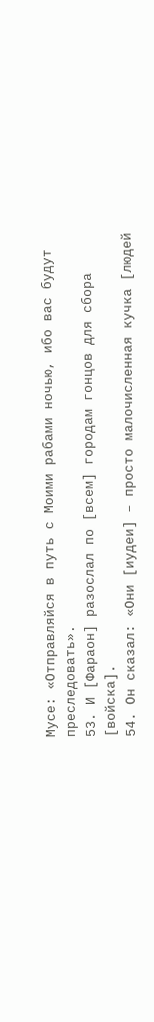Мусе: «Отправляйся в путь с Моими рабами ночью, ибо вас будут преследовать».
53. И [Фараон] разослал по [всем] городам гонцов для сбора [войска].
54. Он сказал: «Они [иудеи] – просто малочисленная кучка [людей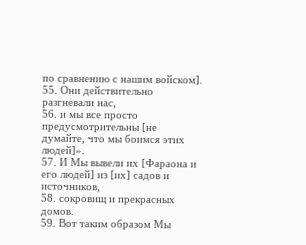по сравнению с нашим войском].
55. Они действительно разгневали нас,
56. и мы все просто предусмотрительны [не думайте, что мы боимся этих людей]».
57. И Мы вывели их [Фараона и его людей] из [их] садов и источников,
58. сокровищ и прекрасных домов.
59. Вот таким образом Мы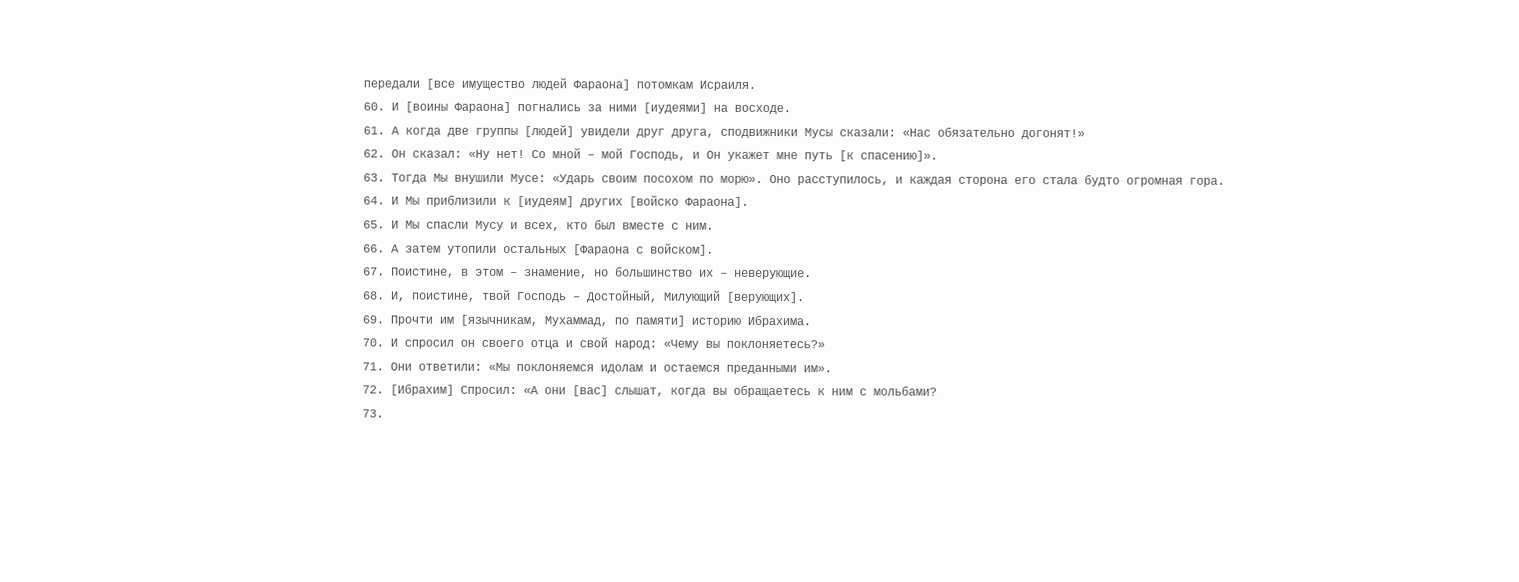передали [все имущество людей Фараона] потомкам Исраиля.
60. И [воины Фараона] погнались за ними [иудеями] на восходе.
61. А когда две группы [людей] увидели друг друга, сподвижники Мусы сказали: «Нас обязательно догонят!»
62. Он сказал: «Ну нет! Со мной – мой Господь, и Он укажет мне путь [к спасению]».
63. Тогда Мы внушили Мусе: «Ударь своим посохом по морю». Оно расступилось, и каждая сторона его стала будто огромная гора.
64. И Мы приблизили к [иудеям] других [войско Фараона].
65. И Мы спасли Мусу и всех, кто был вместе с ним.
66. А затем утопили остальных [Фараона с войском].
67. Поистине, в этом – знамение, но большинство их – неверующие.
68. И, поистине, твой Господь – Достойный, Милующий [верующих].
69. Прочти им [язычникам, Мухаммад, по памяти] историю Ибрахима.
70. И спросил он своего отца и свой народ: «Чему вы поклоняетесь?»
71. Они ответили: «Мы поклоняемся идолам и остаемся преданными им».
72. [Ибрахим] Спросил: «А они [вас] слышат, когда вы обращаетесь к ним с мольбами?
73.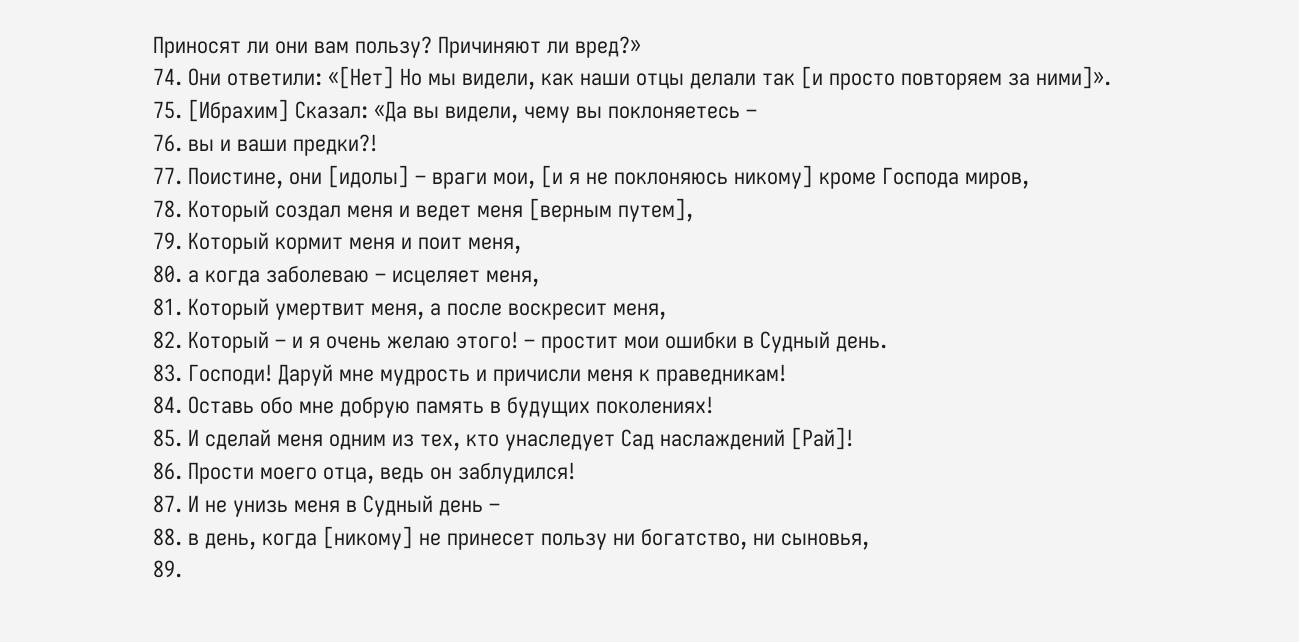Приносят ли они вам пользу? Причиняют ли вред?»
74. Они ответили: «[Нет] Но мы видели, как наши отцы делали так [и просто повторяем за ними]».
75. [Ибрахим] Сказал: «Да вы видели, чему вы поклоняетесь –
76. вы и ваши предки?!
77. Поистине, они [идолы] – враги мои, [и я не поклоняюсь никому] кроме Господа миров,
78. Который создал меня и ведет меня [верным путем],
79. Который кормит меня и поит меня,
80. а когда заболеваю – исцеляет меня,
81. Который умертвит меня, а после воскресит меня,
82. Который – и я очень желаю этого! – простит мои ошибки в Судный день.
83. Господи! Даруй мне мудрость и причисли меня к праведникам!
84. Оставь обо мне добрую память в будущих поколениях!
85. И сделай меня одним из тех, кто унаследует Сад наслаждений [Рай]!
86. Прости моего отца, ведь он заблудился!
87. И не унизь меня в Судный день –
88. в день, когда [никому] не принесет пользу ни богатство, ни сыновья,
89.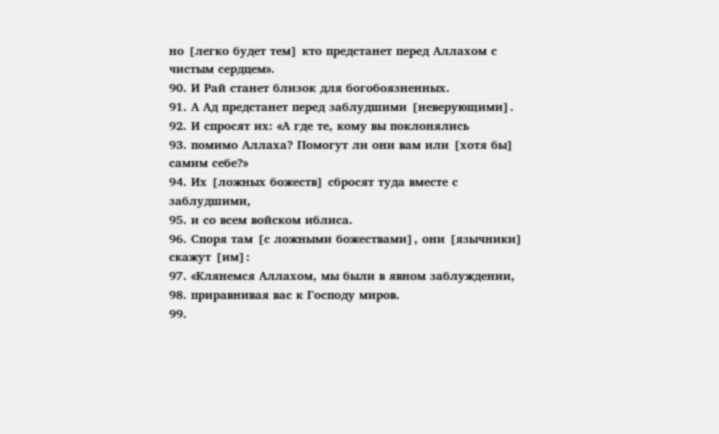но [легко будет тем] кто предстанет перед Аллахом с чистым сердцем».
90. И Рай станет близок для богобоязненных.
91. А Ад предстанет перед заблудшими [неверующими].
92. И спросят их: «А где те, кому вы поклонялись
93. помимо Аллаха? Помогут ли они вам или [хотя бы] самим себе?»
94. Их [ложных божеств] сбросят туда вместе с заблудшими,
95. и со всем войском иблиса.
96. Споря там [с ложными божествами], они [язычники] скажут [им]:
97. «Клянемся Аллахом, мы были в явном заблуждении,
98. приравнивая вас к Господу миров.
99.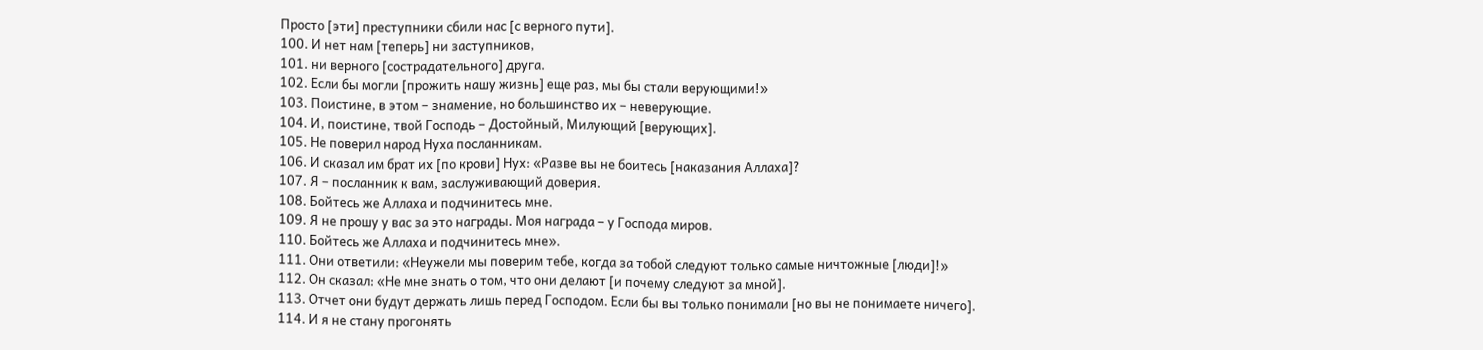Просто [эти] преступники сбили нас [с верного пути].
100. И нет нам [теперь] ни заступников,
101. ни верного [сострадательного] друга.
102. Если бы могли [прожить нашу жизнь] еще раз, мы бы стали верующими!»
103. Поистине, в этом – знамение, но большинство их – неверующие.
104. И, поистине, твой Господь – Достойный, Милующий [верующих].
105. Не поверил народ Нуха посланникам.
106. И сказал им брат их [по крови] Нух: «Разве вы не боитесь [наказания Аллаха]?
107. Я – посланник к вам, заслуживающий доверия.
108. Бойтесь же Аллаха и подчинитесь мне.
109. Я не прошу у вас за это награды. Моя награда – у Господа миров.
110. Бойтесь же Аллаха и подчинитесь мне».
111. Они ответили: «Неужели мы поверим тебе, когда за тобой следуют только самые ничтожные [люди]!»
112. Он сказал: «Не мне знать о том, что они делают [и почему следуют за мной].
113. Отчет они будут держать лишь перед Господом. Если бы вы только понимали [но вы не понимаете ничего].
114. И я не стану прогонять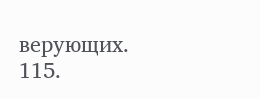верующих.
115.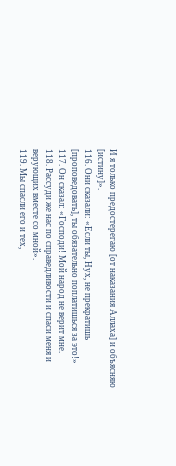И я только предостерегаю [от наказания Аллаха] и объясняю [истину]».
116. Они сказали: «Если ты, Нух, не прекратишь [проповедовать], ты обязательно поплатишься за это!»
117. Он сказал: «Господи! Мой народ не верит мне.
118. Рассуди же нас по справедливости и спаси меня и верующих вместе со мной».
119. Мы спасли его и тех,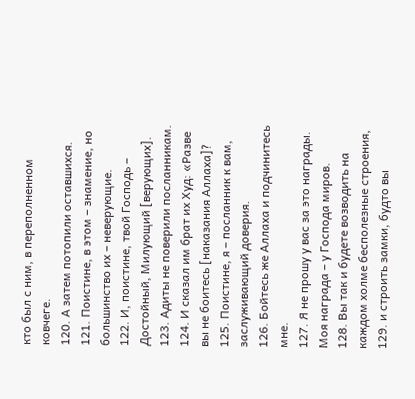кто был с ним, в переполненном ковчеге.
120. А затем потопили оставшихся.
121. Поистине, в этом – знамение, но большинство их – неверующие.
122. И, поистине, твой Господь – Достойный, Милующий [верующих].
123. Адиты не поверили посланникам.
124. И сказал им брат их Худ: «Разве вы не боитесь [наказания Аллаха]?
125. Поистине, я – посланник к вам, заслуживающий доверия.
126. Бойтесь же Аллаха и подчинитесь мне.
127. Я не прошу у вас за это награды. Моя награда – у Господа миров.
128. Вы так и будете возводить на каждом холме бесполезные строения,
129. и строить замки, будто вы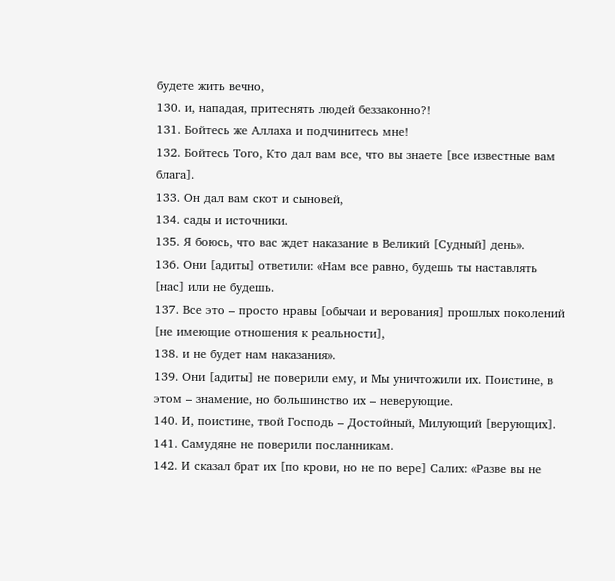будете жить вечно,
130. и, нападая, притеснять людей беззаконно?!
131. Бойтесь же Аллаха и подчинитесь мне!
132. Бойтесь Того, Кто дал вам все, что вы знаете [все известные вам блага].
133. Он дал вам скот и сыновей,
134. сады и источники.
135. Я боюсь, что вас ждет наказание в Великий [Судный] день».
136. Они [адиты] ответили: «Нам все равно, будешь ты наставлять [нас] или не будешь.
137. Все это – просто нравы [обычаи и верования] прошлых поколений [не имеющие отношения к реальности],
138. и не будет нам наказания».
139. Они [адиты] не поверили ему, и Мы уничтожили их. Поистине, в этом – знамение, но большинство их – неверующие.
140. И, поистине, твой Господь – Достойный, Милующий [верующих].
141. Самудяне не поверили посланникам.
142. И сказал брат их [по крови, но не по вере] Салих: «Разве вы не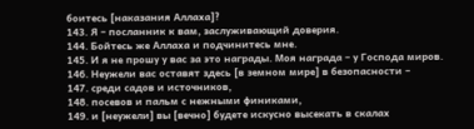боитесь [наказания Аллаха]?
143. Я – посланник к вам, заслуживающий доверия.
144. Бойтесь же Аллаха и подчинитесь мне.
145. И я не прошу у вас за это награды. Моя награда – у Господа миров.
146. Неужели вас оставят здесь [в земном мире] в безопасности –
147. среди садов и источников,
148. посевов и пальм с нежными финиками,
149. и [неужели] вы [вечно] будете искусно высекать в скалах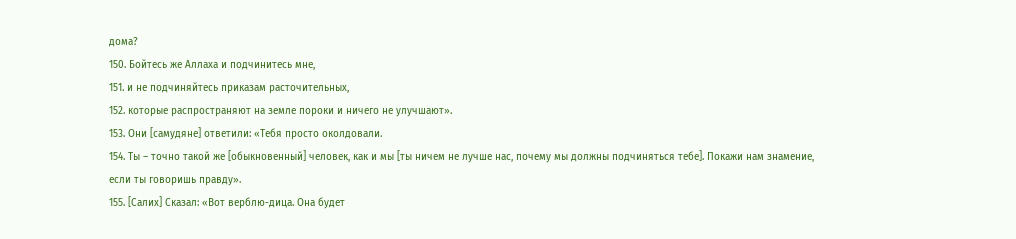дома?
150. Бойтесь же Аллаха и подчинитесь мне,
151. и не подчиняйтесь приказам расточительных,
152. которые распространяют на земле пороки и ничего не улучшают».
153. Они [самудяне] ответили: «Тебя просто околдовали.
154. Ты – точно такой же [обыкновенный] человек, как и мы [ты ничем не лучше нас, почему мы должны подчиняться тебе]. Покажи нам знамение, если ты говоришь правду».
155. [Салих] Сказал: «Вот верблю-дица. Она будет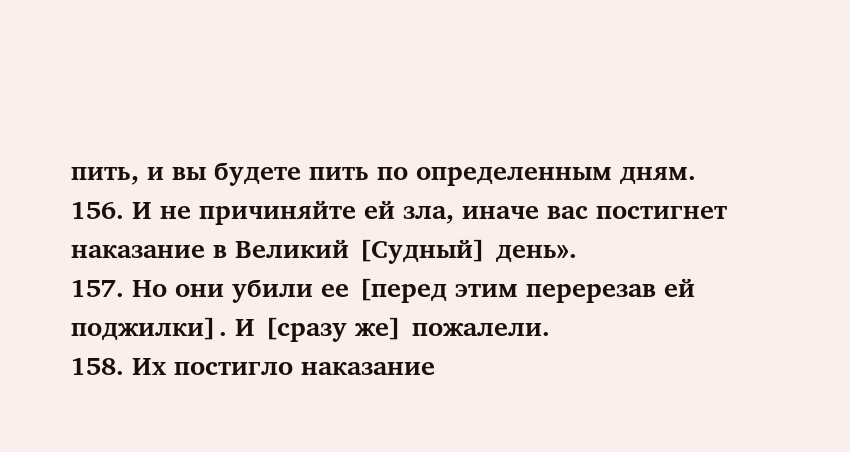пить, и вы будете пить по определенным дням.
156. И не причиняйте ей зла, иначе вас постигнет наказание в Великий [Судный] день».
157. Но они убили ее [перед этим перерезав ей поджилки]. И [сразу же] пожалели.
158. Их постигло наказание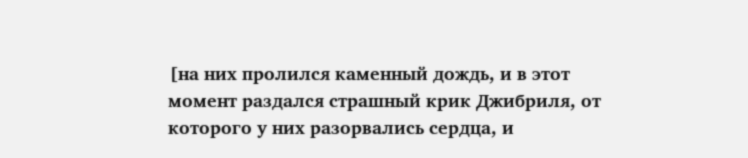[на них пролился каменный дождь, и в этот момент раздался страшный крик Джибриля, от которого у них разорвались сердца, и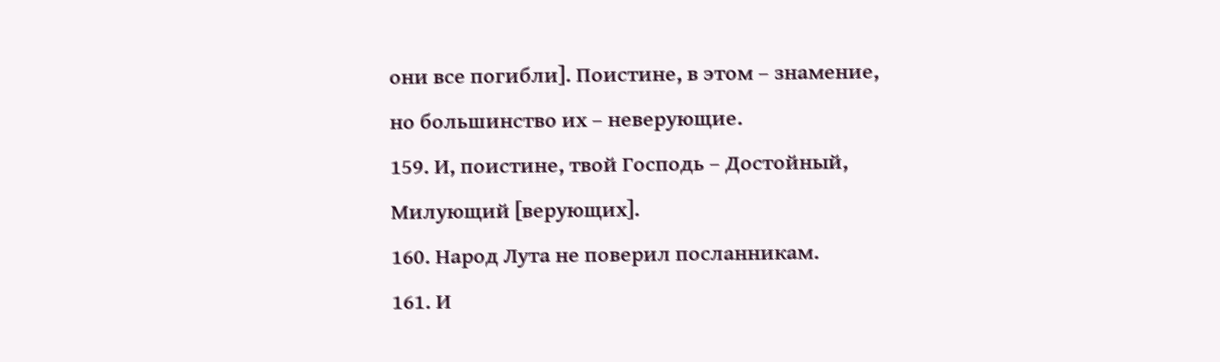они все погибли]. Поистине, в этом – знамение, но большинство их – неверующие.
159. И, поистине, твой Господь – Достойный, Милующий [верующих].
160. Народ Лута не поверил посланникам.
161. И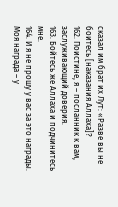сказал им брат их Лут: «Разве вы не боитесь [наказания Аллаха]?
162. Поистине, я – посланник к вам, заслуживающий доверия.
163. Бойтесь же Аллаха и подчинитесь мне.
164. И я не прошу у вас за это награды. Моя награда – у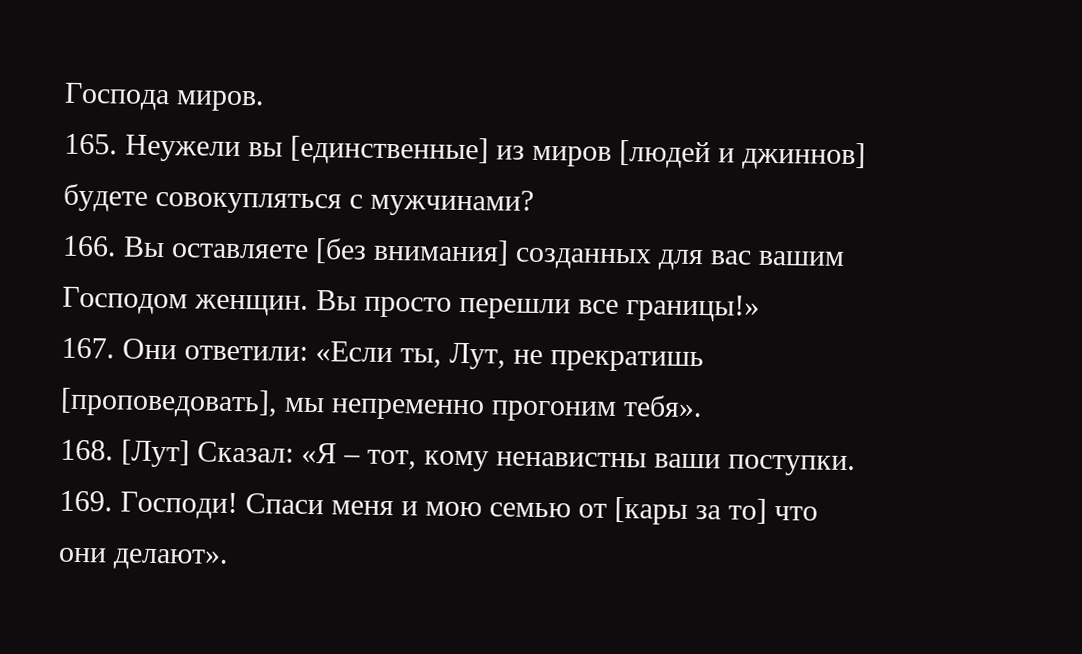Господа миров.
165. Неужели вы [единственные] из миров [людей и джиннов] будете совокупляться с мужчинами?
166. Вы оставляете [без внимания] созданных для вас вашим Господом женщин. Вы просто перешли все границы!»
167. Они ответили: «Если ты, Лут, не прекратишь [проповедовать], мы непременно прогоним тебя».
168. [Лут] Сказал: «Я – тот, кому ненавистны ваши поступки.
169. Господи! Спаси меня и мою семью от [кары за то] что они делают».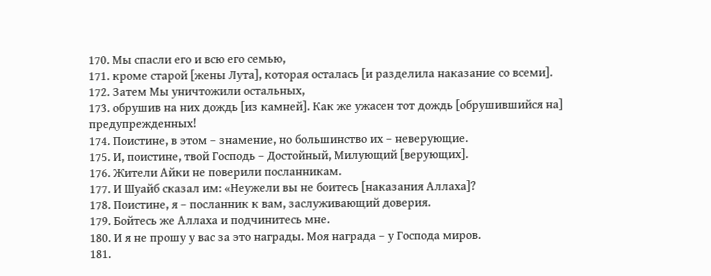170. Мы спасли его и всю его семью,
171. кроме старой [жены Лута], которая осталась [и разделила наказание со всеми].
172. Затем Мы уничтожили остальных,
173. обрушив на них дождь [из камней]. Как же ужасен тот дождь [обрушившийся на] предупрежденных!
174. Поистине, в этом – знамение, но большинство их – неверующие.
175. И, поистине, твой Господь – Достойный, Милующий [верующих].
176. Жители Айки не поверили посланникам.
177. И Шуайб сказал им: «Неужели вы не боитесь [наказания Аллаха]?
178. Поистине, я – посланник к вам, заслуживающий доверия.
179. Бойтесь же Аллаха и подчинитесь мне.
180. И я не прошу у вас за это награды. Моя награда – у Господа миров.
181.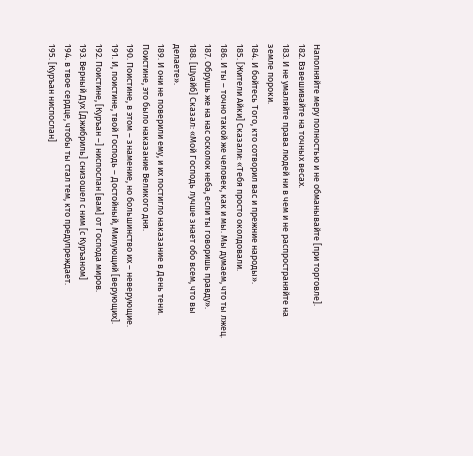Наполняйте меру полностью и не обманывайте [при торговле].
182. Взвешивайте на точных весах.
183. И не умаляйте права людей ни в чем и не распространяйте на земле пороки.
184. И бойтесь Того, кто сотворил вас и прежние народы».
185. [Жители Айки] Сказали: «Тебя просто околдовали.
186. И ты – точно такой же человек, как и мы. Мы думаем, что ты лжец.
187. Обрушь же на нас осколок неба, если ты говоришь правду».
188. [Шуайб] Сказал: «Мой Господь лучше знает обо всем, что вы делаете».
189. И они не поверили ему, и их постигло наказание в День тени. Поистине, это было наказание Великого дня.
190. Поистине, в этом – знамение, но большинство их – неверующие.
191. И, поистине, твой Господь – Достойный, Милующий [верующих].
192. Поистине, [Куръан –] ниспослан [вам] от Господа миров.
193. Верный Дух [Джибриль] снизошел с ним [с Куръаном]
194. в твое сердце, чтобы ты стал тем, кто предупреждает.
195. [Куръан ниспослан]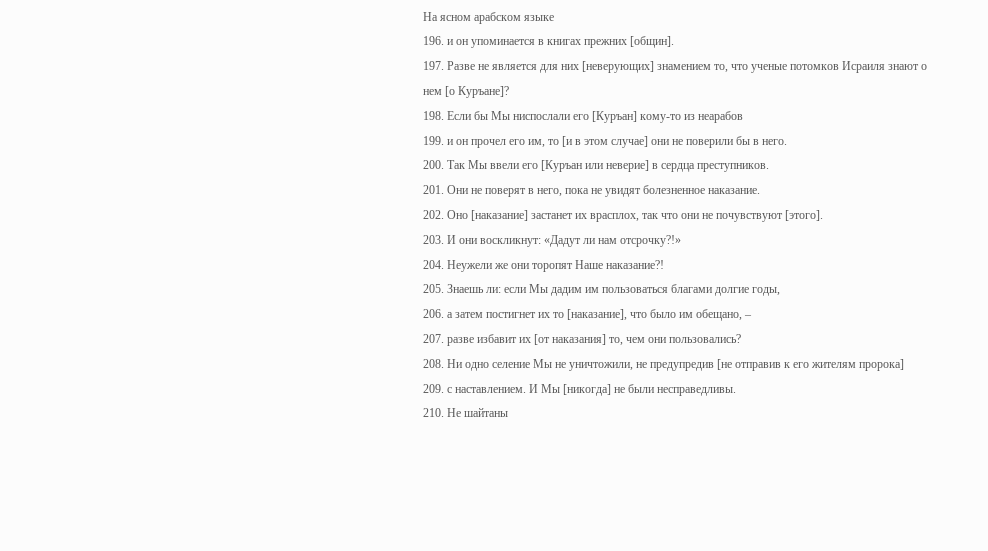На ясном арабском языке
196. и он упоминается в книгах прежних [общин].
197. Разве не является для них [неверующих] знамением то, что ученые потомков Исраиля знают о нем [о Куръане]?
198. Если бы Мы ниспослали его [Куръан] кому-то из неарабов
199. и он прочел его им, то [и в этом случае] они не поверили бы в него.
200. Так Мы ввели его [Куръан или неверие] в сердца преступников.
201. Они не поверят в него, пока не увидят болезненное наказание.
202. Оно [наказание] застанет их врасплох, так что они не почувствуют [этого].
203. И они воскликнут: «Дадут ли нам отсрочку?!»
204. Неужели же они торопят Наше наказание?!
205. Знаешь ли: если Мы дадим им пользоваться благами долгие годы,
206. а затем постигнет их то [наказание], что было им обещано, –
207. разве избавит их [от наказания] то, чем они пользовались?
208. Ни одно селение Мы не уничтожили, не предупредив [не отправив к его жителям пророка]
209. с наставлением. И Мы [никогда] не были несправедливы.
210. Не шайтаны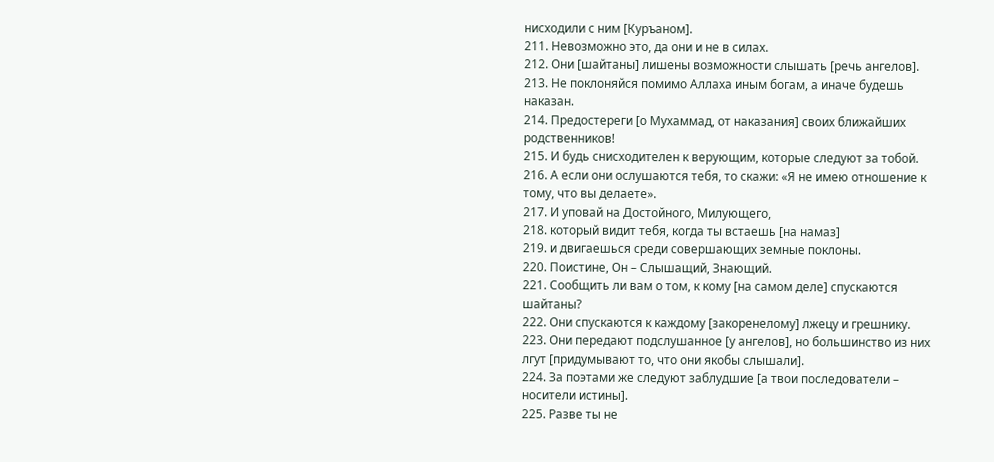нисходили с ним [Куръаном].
211. Невозможно это, да они и не в силах.
212. Они [шайтаны] лишены возможности слышать [речь ангелов].
213. Не поклоняйся помимо Аллаха иным богам, а иначе будешь наказан.
214. Предостереги [о Мухаммад, от наказания] своих ближайших родственников!
215. И будь снисходителен к верующим, которые следуют за тобой.
216. А если они ослушаются тебя, то скажи: «Я не имею отношение к тому, что вы делаете».
217. И уповай на Достойного, Милующего,
218. который видит тебя, когда ты встаешь [на намаз]
219. и двигаешься среди совершающих земные поклоны.
220. Поистине, Он – Слышащий, Знающий.
221. Сообщить ли вам о том, к кому [на самом деле] спускаются шайтаны?
222. Они спускаются к каждому [закоренелому] лжецу и грешнику.
223. Они передают подслушанное [у ангелов], но большинство из них лгут [придумывают то, что они якобы слышали].
224. За поэтами же следуют заблудшие [а твои последователи – носители истины].
225. Разве ты не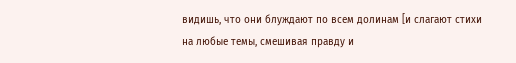видишь, что они блуждают по всем долинам [и слагают стихи на любые темы, смешивая правду и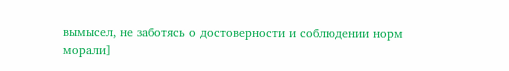вымысел, не заботясь о достоверности и соблюдении норм морали]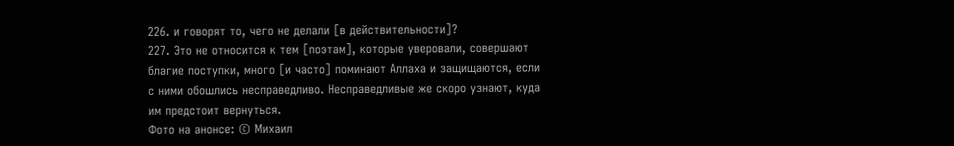226. и говорят то, чего не делали [в действительности]?
227. Это не относится к тем [поэтам], которые уверовали, совершают благие поступки, много [и часто] поминают Аллаха и защищаются, если с ними обошлись несправедливо. Несправедливые же скоро узнают, куда им предстоит вернуться.
Фото на анонсе: © Михаил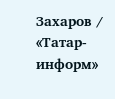Захаров / «Татар-информ»